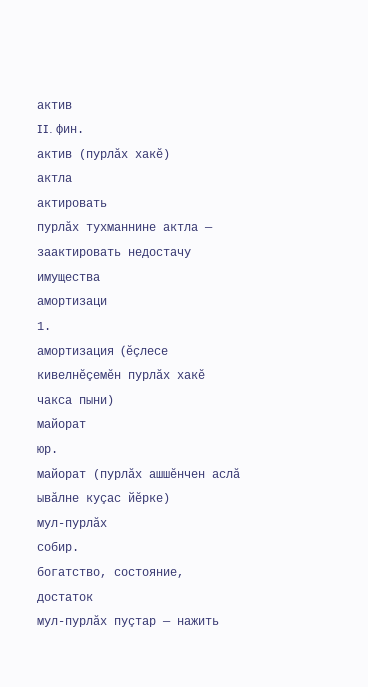актив
II. фин.
актив (пурлăх хакĕ)
актла
актировать
пурлăх тухманнине актла — заактировать недостачу имущества
амортизаци
1.
амортизация (ĕçлесе кивелнĕçемĕн пурлăх хакĕ чакса пыни)
майорат
юр.
майорат (пурлăх ашшĕнчен аслă ывăлне куçас йĕрке)
мул-пурлăх
собир.
богатство, состояние, достаток
мул-пурлăх пуçтар — нажить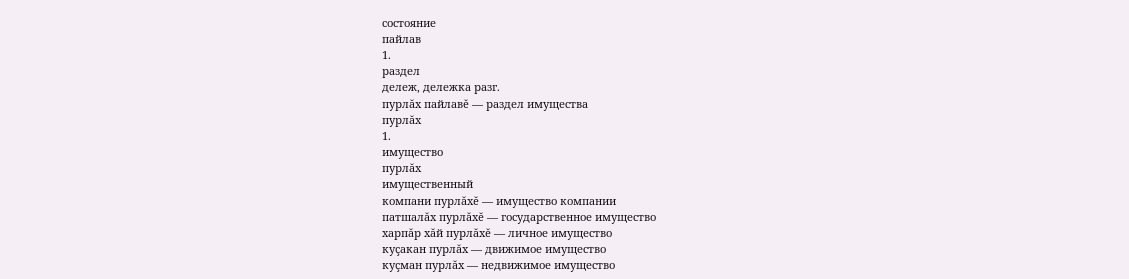состояние
пайлав
1.
раздел
дележ, дележка разг.
пурлăх пайлавĕ — раздел имущества
пурлăх
1.
имущество
пурлăх
имущественный
компани пурлăхĕ — имущество компании
патшалăх пурлăхĕ — государственное имущество
харпăр хăй пурлăхĕ — личное имущество
куçакан пурлăх — движимое имущество
куçман пурлăх — недвижимое имущество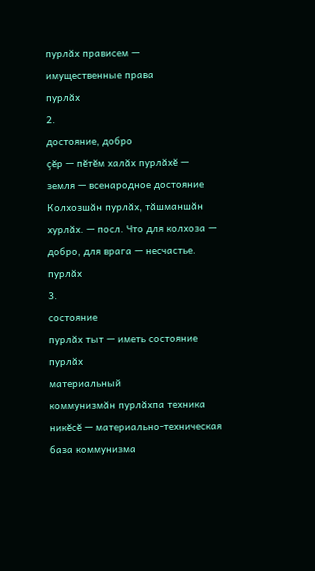пурлăх прависем — имущественные права
пурлăх
2.
достояние, добро
çĕр — пĕтĕм халăх пурлăхĕ — земля — всенародное достояние
Колхозшăн пурлăх, тăшманшăн хурлăх. — посл. Что для колхоза — добро, для врага — несчастье.
пурлăх
3.
состояние
пурлăх тыт — иметь состояние
пурлăх
материальный
коммунизмăн пурлăхпа техника никĕсĕ — материально-техническая база коммунизма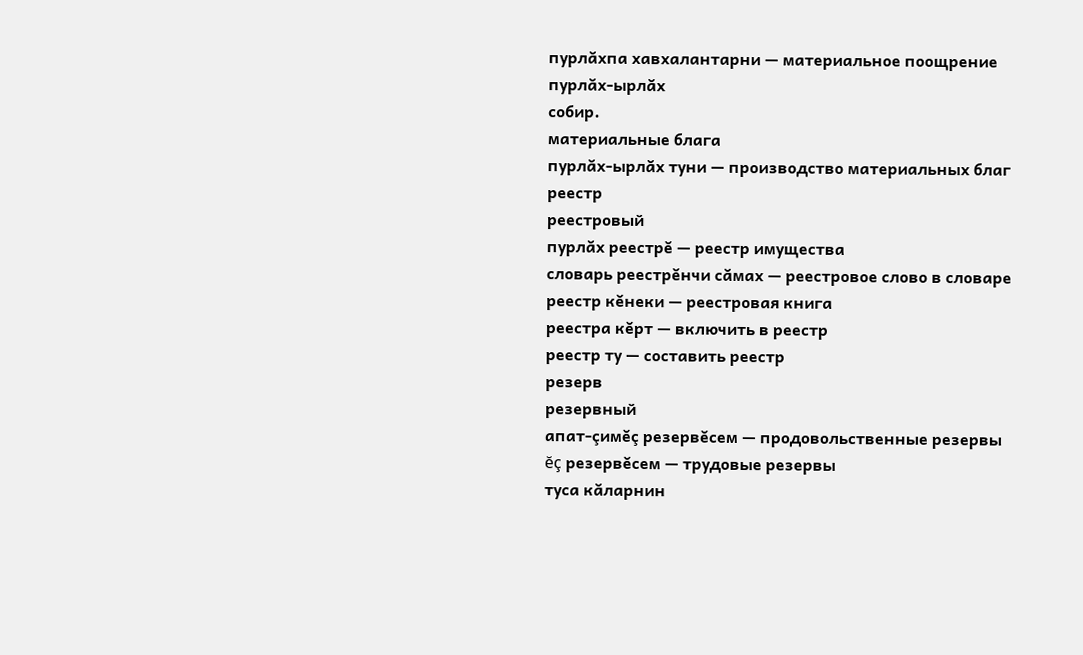пурлăхпа хавхалантарни — материальное поощрение
пурлăх-ырлăх
собир.
материальные блага
пурлăх-ырлăх туни — производство материальных благ
реестр
реестровый
пурлăх реестрĕ — реестр имущества
словарь реестрĕнчи сăмах — реестровое слово в словаре
реестр кĕнеки — реестровая книга
реестра кĕрт — включить в реестр
реестр ту — составить реестр
резерв
резервный
апат-çимĕç резервĕсем — продовольственные резервы
ĕç резервĕсем — трудовые резервы
туса кăларнин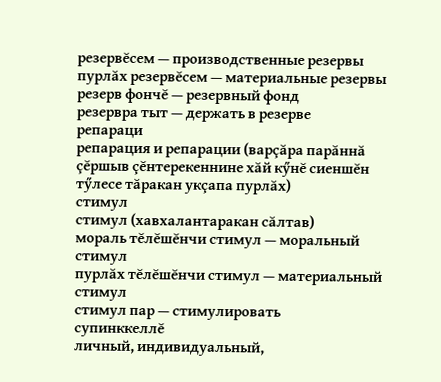резервĕсем — производственные резервы
пурлăх резервĕсем — материальные резервы
резерв фончĕ — резервный фонд
резервра тыт — держать в резерве
репараци
репарация и репарации (варçăра парăннă çĕршыв çĕнтерекеннине хăй кӳнĕ сиеншĕн тӳлесе тăракан укçапа пурлăх)
стимул
стимул (хавхалантаракан сăлтав)
мораль тĕлĕшĕнчи стимул — моральный стимул
пурлăх тĕлĕшĕнчи стимул — материальный стимул
стимул пар — стимулировать
супинккеллĕ
личный, индивидуальный,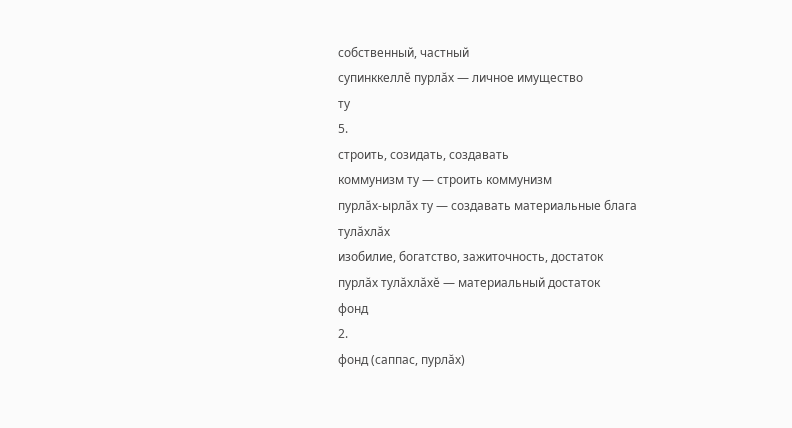собственный, частный
супинккеллĕ пурлăх — личное имущество
ту
5.
строить, созидать, создавать
коммунизм ту — строить коммунизм
пурлăх-ырлăх ту — создавать материальные блага
тулăхлăх
изобилие, богатство, зажиточность, достаток
пурлăх тулăхлăхĕ — материальный достаток
фонд
2.
фонд (саппас, пурлăх)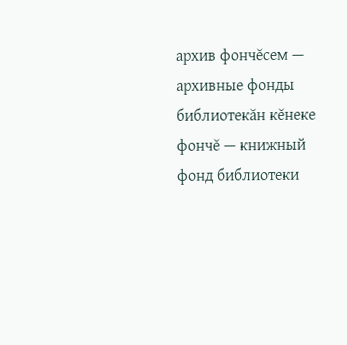архив фончĕсем — архивные фонды
библиотекăн кĕнеке фончĕ — книжный фонд библиотеки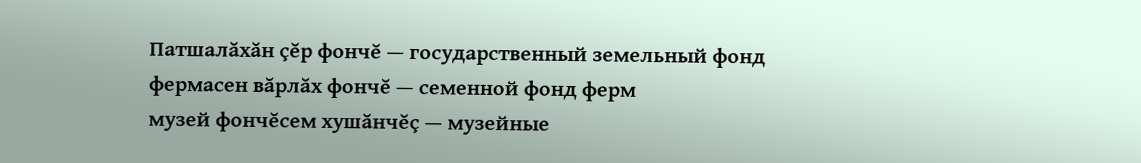Патшалăхăн çĕр фончĕ — государственный земельный фонд
фермасен вăрлăх фончĕ — семенной фонд ферм
музей фончĕсем хушăнчĕç — музейные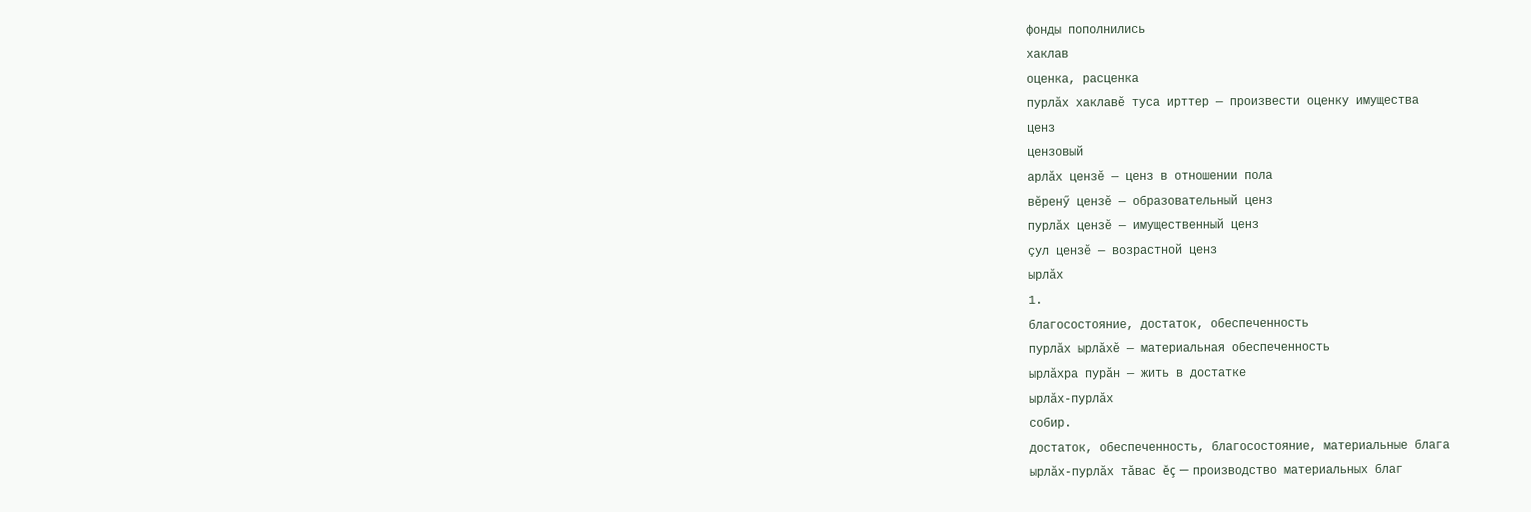фонды пополнились
хаклав
оценка, расценка
пурлăх хаклавĕ туса ирттер — произвести оценку имущества
ценз
цензовый
арлăх цензĕ — ценз в отношении пола
вĕренӳ цензĕ — образовательный ценз
пурлăх цензĕ — имущественный ценз
çул цензĕ — возрастной ценз
ырлăх
1.
благосостояние, достаток, обеспеченность
пурлăх ырлăхĕ — материальная обеспеченность
ырлăхра пурăн — жить в достатке
ырлăх-пурлăх
собир.
достаток, обеспеченность, благосостояние, материальные блага
ырлăх-пурлăх тăвас ĕç — производство материальных благ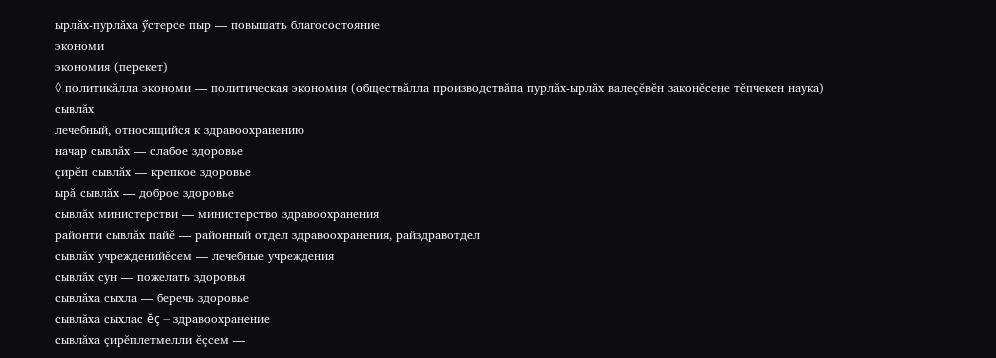ырлăх-пурлăха ӳстерсе пыр — повышать благосостояние
экономи
экономия (перекет)
◊ политикăлла экономи — политическая экономия (обществăлла производствăпа пурлăх-ырлăх валеçĕвĕн законĕсене тĕпчекен наука)
сывлăх
лечебный, относящийся к здравоохранению
начар сывлăх — слабое здоровье
çирĕп сывлăх — крепкое здоровье
ырă сывлăх — доброе здоровье
сывлăх министерстви — министерство здравоохранения
районти сывлăх пайĕ — районный отдел здравоохранения, райздравотдел
сывлăх учрежденийĕсем — лечебные учреждения
сывлăх сун — пожелать здоровья
сывлăха сыхла — беречь здоровье
сывлăха сыхлас ĕç — здравоохранение
сывлăха çирĕплетмелли ĕçсем —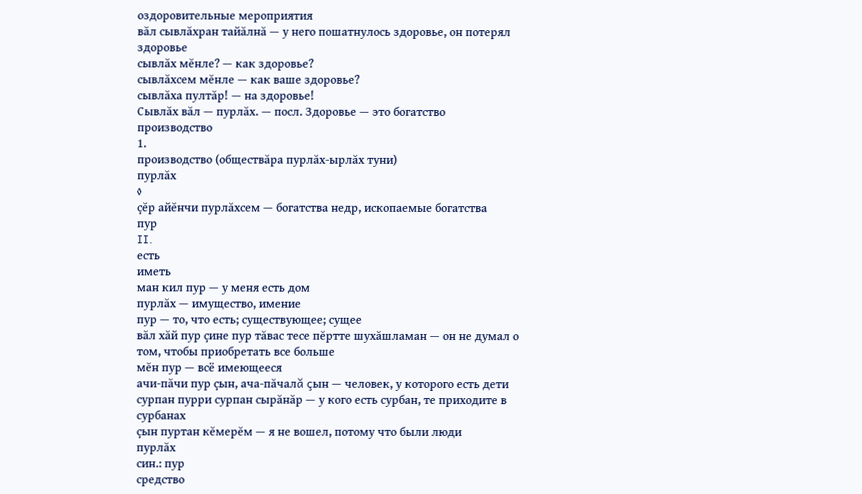оздоровительные мероприятия
вăл сывлăхран тайăлнă — у него пошатнулось здоровье, он потерял здоровье
сывлăх мĕнле? — как здоровье?
сывлăхсем мĕнле — как ваше здоровье?
сывлăха пултăр! — на здоровье!
Сывлăх вăл — пурлăх. — посл. Здоровье — это богатство
производство
1.
производство (обществăра пурлăх-ырлăх туни)
пурлăх
◊
çĕр айĕнчи пурлăхсем — богатства недр, ископаемые богатства
пур
II.
есть
иметь
ман кил пур — у меня есть дом
пурлăх — имущество, имение
пур — то, что есть; существующее; сущее
вăл хăй пур çине пур тăвас тесе пĕртте шухăшламан — он не думал о том, чтобы приобретать все больше
мĕн пур — всё имеющееся
ачи-пăчи пур çын, ача-пăчалă çын — человек, у которого есть дети
сурпан пурри сурпан сырăнăр — у кого есть сурбан, те приходите в сурбанах
çын пуртан кĕмерĕм — я не вошел, потому что были люди
пурлăх
син.: пур
средство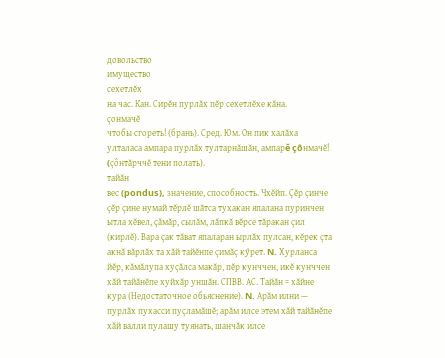довольство
имущество
сехетлĕх
на час. Кан. Сирĕн пурлăх пĕр сехетлĕхе кăна.
çонмачĕ
чтобы сгореть! (брань). Сред. Юм. Он пик халăха улталаса ампара пурлăх тултарнăшăн, ампарĕ çôнмачĕ! (çôнтăрччĕ тени полать).
тайăн
вес (pondus), значение, способность. Чхĕйп. Çĕр çинче çĕр çине нумай тĕрлĕ шăтса тухакан япалана пуринчен ытла хĕвел, çăмăр, сылăм, лăпкă вĕрсе тăракан çил (кирлĕ). Вара çак тăват япаларан ырлăх пулсан, кĕрек çта акнă вăрлăх та хăй тайĕнпе çимăç кӳрет. N. Хурланса йĕр, кăмăлупа хуçăлса макăр, пĕр кунччен, икĕ кунччен хăй тайăнĕпе хуйхăр уншăн. СПВВ. АС. Тайăн = хăйне кура (Недостаточное обьяснение). N. Арăм илни — пурлăх пухасси пуçламăшĕ; арăм илсе этем хăй тайăнĕпе хăй валли пулашу туянать, шанчăк илсе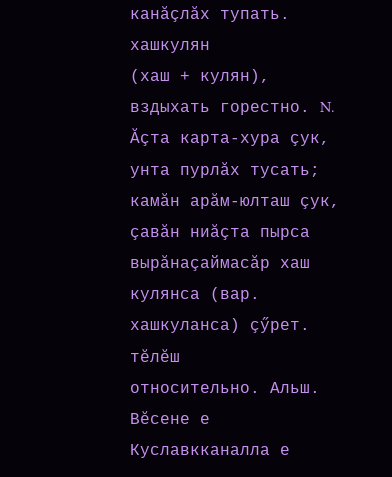канăçлăх тупать.
хашкулян
(хаш + кулян), вздыхать горестно. N. Ăçта карта-хура çук, унта пурлăх тусать; камăн арăм-юлташ çук, çавăн ниăçта пырса вырăнаçаймасăр хаш кулянса (вар. хашкуланса) çӳрет.
тĕлĕш
относительно. Альш. Вĕсене е Куславкканалла е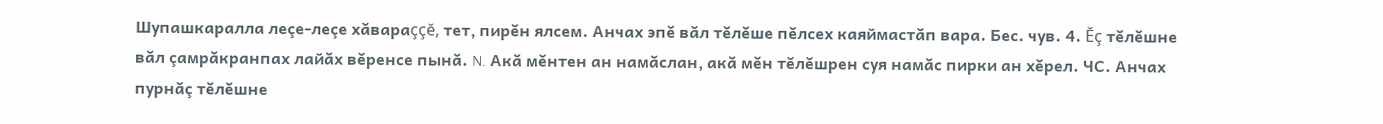Шупашкаралла леçе-леçе хăвараççĕ, тет, пирĕн ялсем. Анчах эпĕ вăл тĕлĕше пĕлсех каяймастăп вара. Бес. чув. 4. Ĕç тĕлĕшне вăл çамрăкранпах лайăх вĕренсе пынă. N. Акă мĕнтен ан намăслан, акă мĕн тĕлĕшрен суя намăс пирки ан хĕрел. ЧС. Анчах пурнăç тĕлĕшне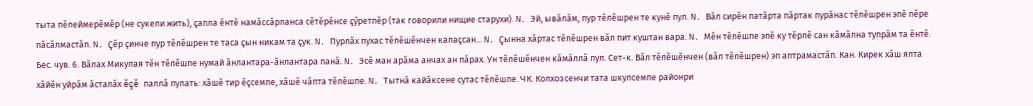тыта пĕлеймерĕмĕр (не сукели жить), çапла ĕнтĕ намăссăрланса сĕтĕрĕнсе çӳретпĕр (так говорили нищие старухи). N. Эй, ывăлăм, пур тĕлĕшрен те кунĕ пул. N. Вăл сирĕн патăрта пăртак пурăнас тĕлĕшрен эпĕ пĕре пăсăлмастăп. N. Çĕр çинче пур тĕлĕшрен те таса çын никам та çук. N. Пурлăх пухас тĕлĕшĕнчен калаçсан... N. Çынна хăртас тĕлĕшрен вăл пит куштан вара. N. Мĕн тĕлĕшпе эпĕ ку тĕрлĕ сан кăмăлна тупрăм та ĕнтĕ. Бес. чув. 6. Вăлах Микулая тĕн тĕлĕшпе нумай ăнлантара-ăнлантара панă. N. Эсĕ ман арăма анчах ан пăрах. Ун тĕлĕшĕнчен кăмăллă пул. Сет-к. Вăл тĕлĕшĕнчен (вăл тĕлĕшрен) эп аптрамастăп. Кан. Кирек хăш ялта хăйĕн уйрăм ăсталăх ĕçĕ паллă пулать: хăшĕ тир ĕçсемпе, хăшĕ чăпта тĕлĕшпе. N. Тытнă кайăксене сутас тĕлĕшпе. ЧК. Колхозсенчи тата шкулсемпе районри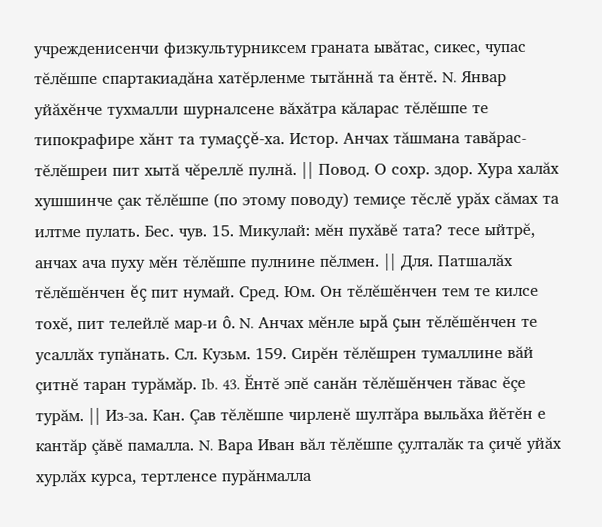учрежденисенчи физкультурниксем граната ывăтас, сикес, чупас тĕлĕшпе спартакиадăна хатĕрленме тытăннă та ĕнтĕ. N. Январ уйăхĕнче тухмалли шурналсене вăхăтра кăларас тĕлĕшпе те типокрафире хăнт та тумаççĕ-ха. Истор. Анчах тăшмана тавăрас- тĕлĕшреи пит хытă чĕреллĕ пулнă. || Повод. О сохр. здор. Хура халăх хушшинче çак тĕлĕшпе (по этому поводу) темиçе тĕслĕ урăх сăмах та илтме пулать. Бес. чув. 15. Микулай: мĕн пухăвĕ тата? тесе ыйтрĕ, анчах ача пуху мĕн тĕлĕшпе пулнине пĕлмен. || Для. Патшалăх тĕлĕшĕнчен ĕç пит нумай. Сред. Юм. Он тĕлĕшĕнчен тем те килсе тохĕ, пит телейлĕ мар-и ô. N. Анчах мĕнле ырă çын тĕлĕшĕнчен те усаллăх тупăнать. Сл. Кузьм. 159. Сирĕн тĕлĕшрен тумаллине вăй çитнĕ таран турăмăр. Ib. 43. Ĕнтĕ эпĕ санăн тĕлĕшĕнчен тăвас ĕçе турăм. || Из-за. Кан. Çав тĕлĕшпе чирленĕ шултăра выльăха йĕтĕн е кантăр çăвĕ памалла. N. Вара Иван вăл тĕлĕшпе çулталăк та çичĕ уйăх хурлăх курса, тертленсе пурăнмалла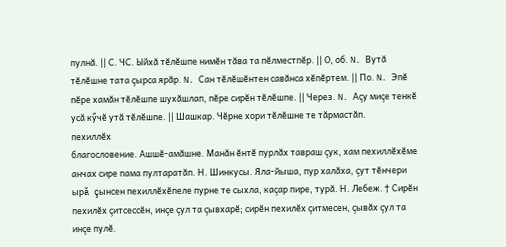пулнă. || С. ЧС. Ыйхă тĕлĕшпе нимĕн тăва та пĕлместпĕр. || О, об. N. Вутă тĕлĕшне тата çырса ярăр. N. Сан тĕлĕшĕнтен савăнса хĕпĕртем. || По. N. Эпĕ пĕре хамăн тĕлĕшпе шухăшлап, пĕре сирĕн тĕлĕшпе. || Через. N. Аçу миçе тенкĕ усă кӳчĕ утă тĕлĕшпе. || Шашкар. Чĕрне хори тĕлĕшне те тăрмастăп.
пехиллĕх
благословение. Ашшĕ-амăшне. Манăн ĕнтĕ пурлăх тавраш çук, хам пехиллĕхĕме анчах сире пама пултаратăп. Н. Шинкусы. Яла-йыша, пур халăха, çут тĕнчери ырă çынсен пехиллĕхĕпеле пурне те сыхла, каçар пире, турă. Н. Лебеж. † Сирĕн пехилĕх çитсессĕн, инçе çул та çывхарĕ; сирĕн пехилĕх çитмесен, çывăх çул та инçе пулĕ.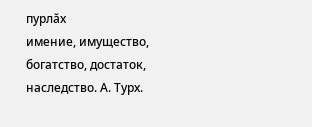пурлăх
имение, имущество, богатство, достаток, наследство. А. Турх.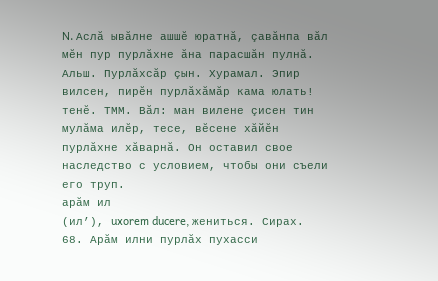N. Аслă ывăлне ашшĕ юратнă, çавăнпа вăл мĕн пур пурлăхне ăна парасшăн пулнă. Альш. Пурлăхсăр çын. Хурамал. Эпир вилсен, пирĕн пурлăхăмăр кама юлать! тенĕ. ТММ. Вăл: ман вилене çисен тин мулăма илĕр, тесе, вĕсене хăйĕн пурлăхне хăварнă. Он оставил свое наследство с условием, чтобы они съели его труп.
арăм ил
(ил’), uxorem ducere, жениться. Сирах. 68. Арăм илни пурлăх пухасси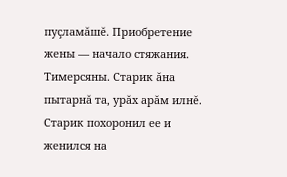пуçламăшĕ. Приобретение жены — начало стяжания. Тимерсяны. Старик ăна пытарнă та, урăх арăм илнĕ. Старик похоронил ее и женился на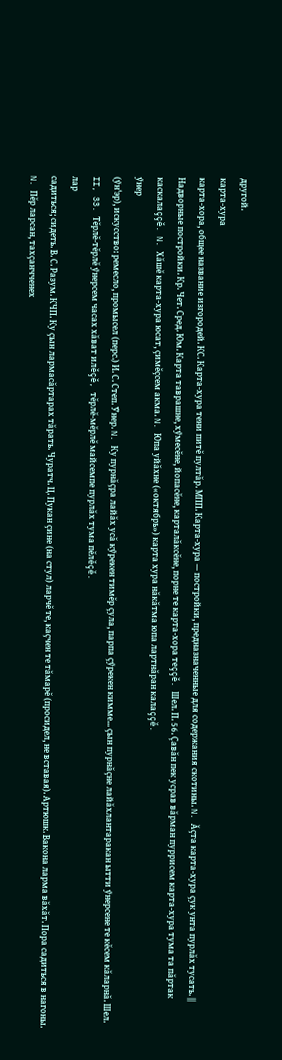другой.
карта-хура
карта-хора, общее название изгородей. КС. Карта-хура тени питĕ пултăр. МПП. Карта-хура — постройки, предназначенные для содержания скотины. N. Ăçта карта-хура çук унта пурлăх тусать. || Надворные постройки. Кр. Чет. Сред. Юм. Карта таврашне, хӳмесĕне, йопасĕне, карталăксĕне, порне те карта-хора теççĕ. Шел. П. 56. Çавăн пек усрав вăрман пуррисем карта-хура тума та пăртак каскалаççĕ. N. Хăшĕ карта-хура юсат, çимĕçсем акма. N. Юпа уйăхне («октябрь») карта хура нăкăтма юпа лартнăран калаççĕ.
ӳнер
(ӳн'эр), искусство: ремесло, промысел (перс.) И. С. Степ. Ӳнер. N. Ку пурнăçра лайăх усă кӳрекен тимĕр çула, парпа çӳрекен кимме... çын пурнăçне лайăхлантаракан ытти ӳнерсене те кĕсем кăларнă. Шел. II, 33. Тĕрлĕ-тĕрлĕ ӳнерсем часах хăват илĕçĕ, тĕрлĕ-мĕрлĕ майсемпе пурлăх тума пĕлĕçĕ.
лар
садиться; сидеть. В. С. Разум. КЧП. Ку çын лармасăртарах тăрать. Чуратч. Ц. Пукан çине (на стул) ларчĕ те, каçчен те тăмарĕ (просидел, не вставая). Артюшк. Вакона ларма вăхăт. Пора садиться в нагоны. N. Пĕр ларсан, тахçанчченех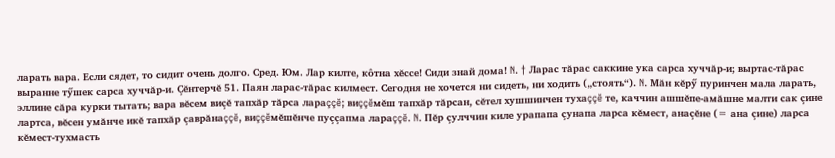ларать вара. Если сядет, то сидит очень долго. Сред. Юм. Лар килте, кôтна хĕссе! Сиди знай дома! N. † Ларас тăрас саккине ука сарса хуччăр-и; выртас-тăрас выранне тӳшек сарса хуччăр-и. Çĕнтерчĕ 51. Паян ларас-тăрас килмест. Сегодня не хочется ни сидеть, ни ходить („стоять“). N. Мăн кĕрӳ пуринчен мала ларать, эллине сăра курки тытать; вара вĕсем виçĕ тапхăр тăрса лараççĕ; виççĕмĕш тапхăр тăрсан, сĕтел хушшинчен тухаççĕ те, каччин ашшĕпе-амăшне малти сак çине лартса, вĕсен умăнче икĕ тапхăр çаврăнаççĕ, виççĕмĕшĕнче пуççапма лараççĕ. N. Пĕр çулччин киле урапапа çунапа ларса кĕмест, анаçĕне (= ана çине) ларса кĕмест-тухмасть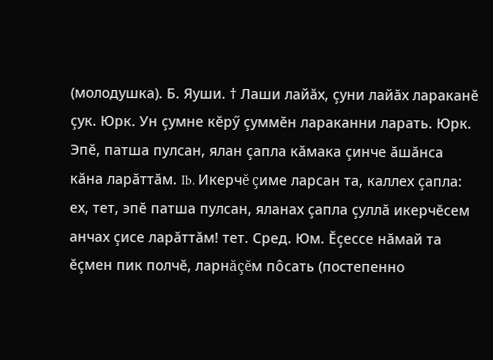(молодушка). Б. Яуши. † Лаши лайăх, çуни лайăх лараканĕ çук. Юрк. Ун çумне кĕрӳ çуммĕн лараканни ларать. Юрк. Эпĕ, патша пулсан, ялан çапла кăмака çинче ăшăнса кăна ларăттăм. Ib. Икерчĕ çиме ларсан та, каллех çапла: ех, тет, эпĕ патша пулсан, яланах çапла çуллă икерчĕсем анчах çисе ларăттăм! тет. Сред. Юм. Ĕçессе нăмай та ĕçмен пик полчĕ, ларнăçĕм пôсать (постепенно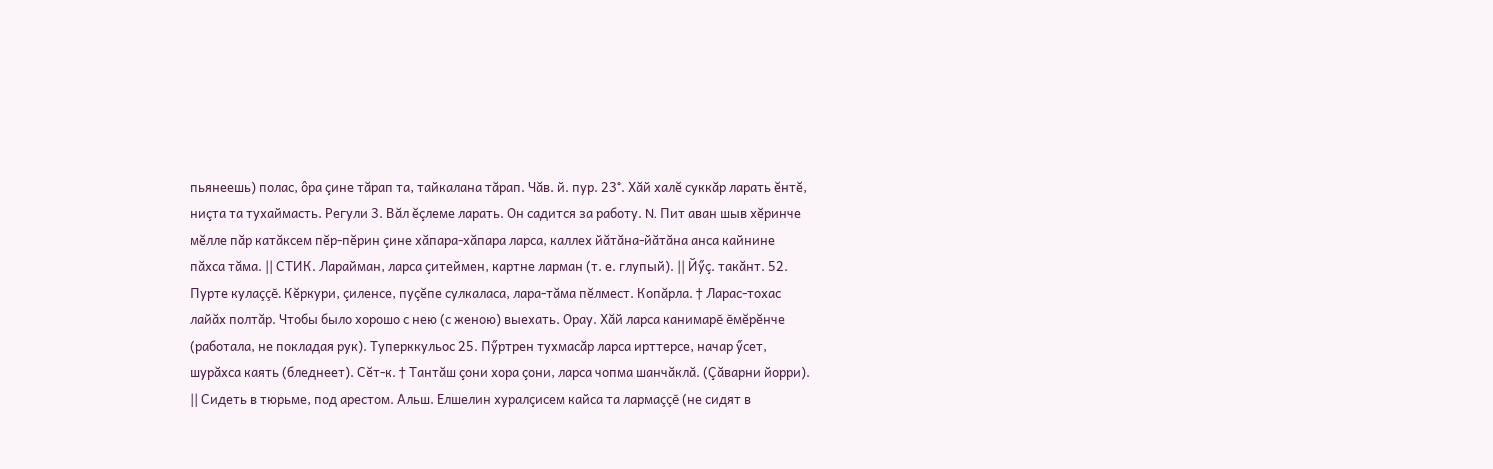пьянеешь) полас, ôра çине тăрап та, тайкалана тăрап. Чăв. й. пур. 23°. Хăй халĕ суккăр ларать ĕнтĕ, ниçта та тухаймасть. Регули 3. Вăл ĕçлеме ларать. Он садится за работу. N. Пит аван шыв хĕринче мĕлле пăр катăксем пĕр-пĕрин çине хăпара-хăпара ларса, каллех йăтăна-йăтăна анса кайнине пăхса тăма. || СТИК. Ларайман, ларса çитеймен, картне ларман (т. е. глупый). || Йӳç. такăнт. 52. Пурте кулаççĕ. Кĕркури, çиленсе, пуçĕпе сулкаласа, лара-тăма пĕлмест. Копăрла. † Ларас-тохас лайăх полтăр. Чтобы было хорошо с нею (с женою) выехать. Орау. Хăй ларса канимарĕ ĕмĕрĕнче (работала, не покладая рук). Туперккульос 25. Пӳртрен тухмасăр ларса ирттерсе, начар ӳсет, шурăхса каять (бледнеет). Сĕт-к. † Тантăш çони хора çони, ларса чопма шанчăклă. (Çăварни йорри). || Сидеть в тюрьме, под арестом. Альш. Елшелин хуралçисем кайса та лармаççĕ (не сидят в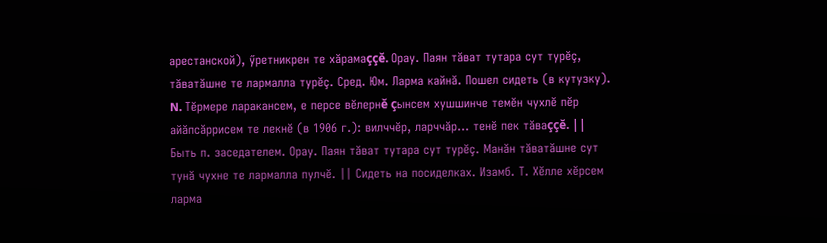арестанской), ӳретникрен те хăрамаççĕ. Орау. Паян тăват тутара сут турĕç, тăватăшне те лармалла турĕç. Сред. Юм. Ларма кайнă. Пошел сидеть (в кутузку). N. Тĕрмере ларакансем, е персе вĕлернĕ çынсем хушшинче темĕн чухлĕ пĕр айăпсăррисем те лекнĕ (в 1906 г.): вилччĕр, ларччăр... тенĕ пек тăваççĕ. || Быть п. заседателем. Орау. Паян тăват тутара сут турĕç. Манăн тăватăшне сут тунă чухне те лармалла пулчĕ. || Сидеть на посиделках. Изамб. Т. Хĕлле хĕрсем ларма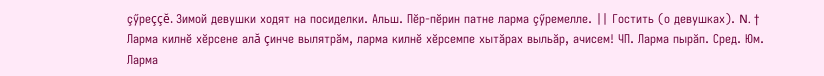çӳреççĕ. Зимой девушки ходят на посиделки. Альш. Пĕр-пĕрин патне ларма çӳремелле. || Гостить (о девушках). N. † Ларма килнĕ хĕрсене алă çинче вылятрăм, ларма килнĕ хĕрсемпе хытăрах выльăр, ачисем! ЧП. Ларма пырăп. Сред. Юм. Ларма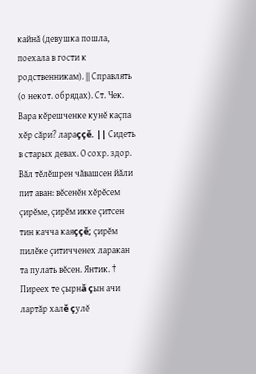кайнă (девушка пошла, поехала в гости к родственникам). || Справлять (о некот. обрядах). Ст. Чек. Вара кĕрешченке кунĕ каçпа хĕр сăри? лараççĕ. || Сидеть в старых девах. О сохр. здор. Вăл тĕлĕшрен чăвашсен йăли пит аван: вĕсенĕн хĕрĕсем çирĕме, çирĕм икке çитсен тин качча каяççĕ; çирĕм пилĕке çитичченех ларакан та пулать вĕсен. Янтик. † Пиреех те çырнă çын ачи лартăр халĕ çулĕ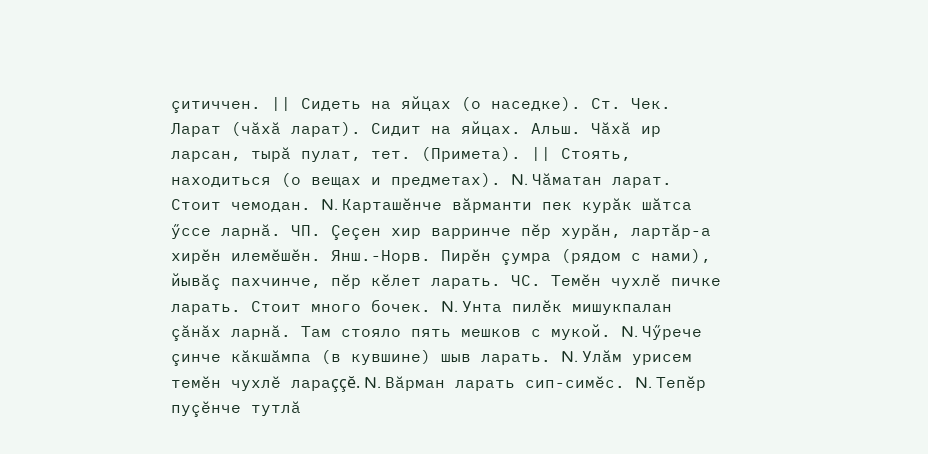çитиччен. || Сидеть на яйцах (о наседке). Ст. Чек. Ларат (чăхă ларат). Сидит на яйцах. Альш. Чăхă ир ларсан, тырă пулат, тет. (Примета). || Стоять, находиться (о вещах и предметах). N. Чăматан ларат. Стоит чемодан. N. Карташĕнче вăрманти пек курăк шăтса ӳссе ларнă. ЧП. Çеçен хир варринче пĕр хурăн, лартăр-а хирĕн илемĕшĕн. Янш.-Норв. Пирĕн çумра (рядом с нами), йывăç пахчинче, пĕр кĕлет ларать. ЧС. Темĕн чухлĕ пичке ларать. Стоит много бочек. N. Унта пилĕк мишукпалан çăнăх ларнă. Там стояло пять мешков с мукой. N. Чӳрече çинче кăкшăмпа (в кувшине) шыв ларать. N. Улăм урисем темĕн чухлĕ лараççĕ. N. Вăрман ларать сип-симĕс. N. Тепĕр пуçĕнче тутлă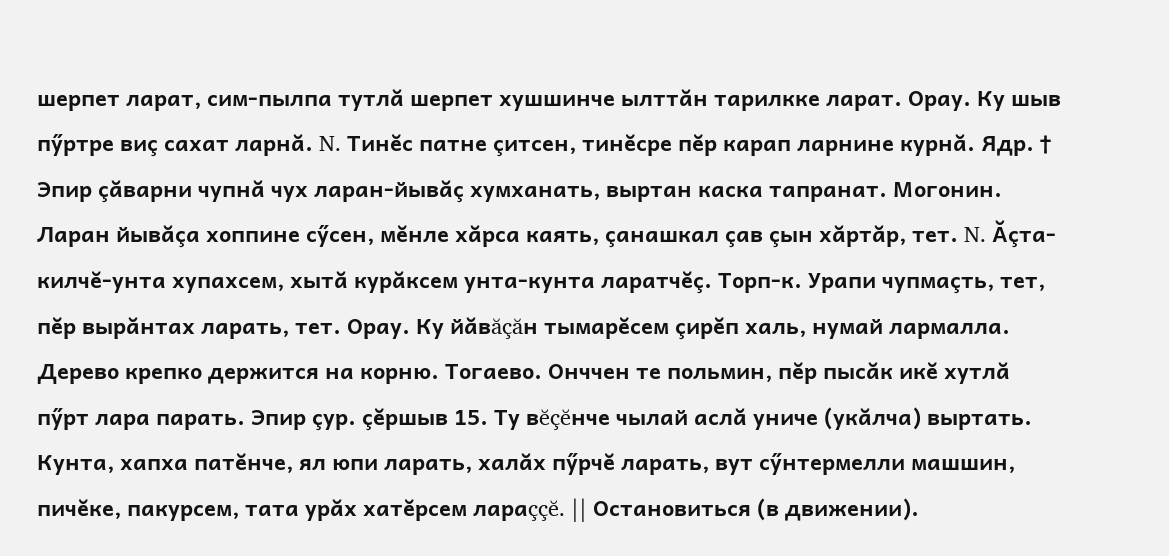шерпет ларат, сим-пылпа тутлă шерпет хушшинче ылттăн тарилкке ларат. Орау. Ку шыв пӳртре виç сахат ларнă. N. Тинĕс патне çитсен, тинĕсре пĕр карап ларнине курнă. Ядр. † Эпир çăварни чупнă чух ларан-йывăç хумханать, выртан каска тапранат. Могонин. Ларан йывăçа хоппине сӳсен, мĕнле хăрса каять, çанашкал çав çын хăртăр, тет. N. Ăçта-килчĕ-унта хупахсем, хытă курăксем унта-кунта ларатчĕç. Торп-к. Урапи чупмаçть, тет, пĕр вырăнтах ларать, тет. Орау. Ку йăвăçăн тымарĕсем çирĕп халь, нумай лармалла. Дерево крепко держится на корню. Тогаево. Онччен те польмин, пĕр пысăк икĕ хутлă пӳрт лара парать. Эпир çур. çĕршыв 15. Ту вĕçĕнче чылай аслă униче (укăлча) выртать. Кунта, хапха патĕнче, ял юпи ларать, халăх пӳрчĕ ларать, вут сӳнтермелли машшин, пичĕке, пакурсем, тата урăх хатĕрсем лараççĕ. || Остановиться (в движении).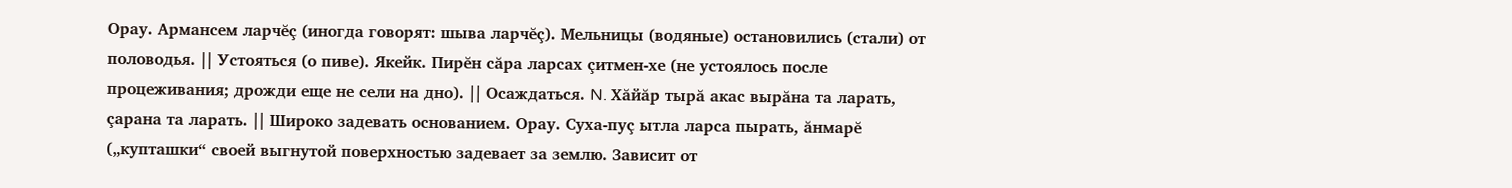Орау. Армансем ларчĕç (иногда говорят: шыва ларчĕç). Мельницы (водяные) остановились (стали) от половодья. || Устояться (о пиве). Якейк. Пирĕн сăра ларсах çитмен-хе (не устоялось после процеживания; дрожди еще не сели на дно). || Осаждаться. N. Хăйăр тырă акас вырăна та ларать, çарана та ларать. || Широко задевать основанием. Орау. Суха-пуç ытла ларса пырать, ăнмарĕ („купташки“ своей выгнутой поверхностью задевает за землю. Зависит от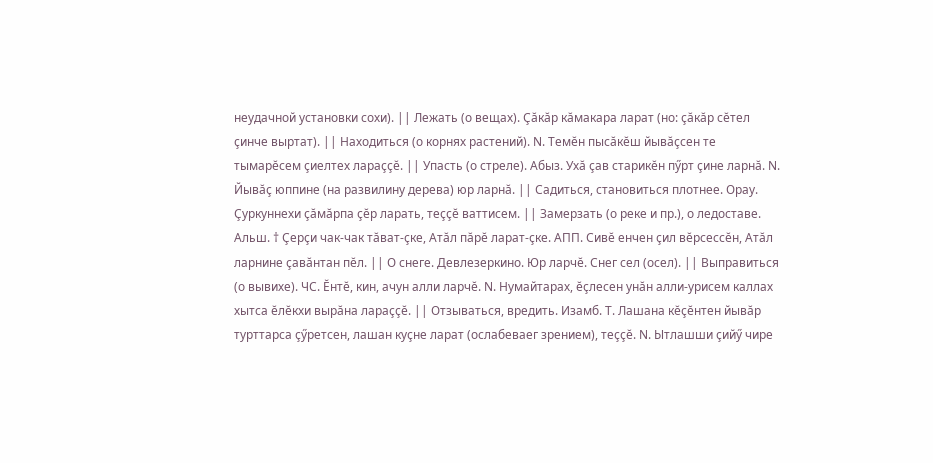неудачной установки сохи). || Лежать (о вещах). Çăкăр кăмакара ларат (но: çăкăр сĕтел çинче выртат). || Находиться (о корнях растений). N. Темĕн пысăкĕш йывăçсен те тымарĕсем çиелтех лараççĕ. || Упасть (о стреле). Абыз. Ухă çав старикĕн пӳрт çине ларнă. N. Йывăç юппине (на развилину дерева) юр ларнă. || Садиться, становиться плотнее. Орау. Çуркуннехи çăмăрпа çĕр ларать, теççĕ ваттисем. || Замерзать (о реке и пр.), о ледоставе. Альш. † Çерçи чак-чак тăват-çке, Атăл пăрĕ ларат-çке. АПП. Сивĕ енчен çил вĕрсессĕн, Атăл ларнине çавăнтан пĕл. || О снеге. Девлезеркино. Юр ларчĕ. Снег сел (осел). || Выправиться (о вывихе). ЧС. Ĕнтĕ, кин, ачун алли ларчĕ. N. Нумайтарах, ĕçлесен унăн алли-урисем каллах хытса ĕлĕкхи вырăна лараççĕ. || Отзываться, вредить. Изамб. Т. Лашана кĕçĕнтен йывăр турттарса çӳретсен, лашан куçне ларат (ослабеваег зрением), теççĕ. N. Ытлашши çийӳ чире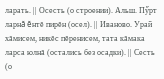ларать. || Осесть (о строении). Альш. Пӳрт ларнă ĕнтĕ пирĕн (осел). || Иваново. Урай хăмисем, никĕс пĕренисем, тата кăмака ларса юлнă (остались без осадки). || Сесть (о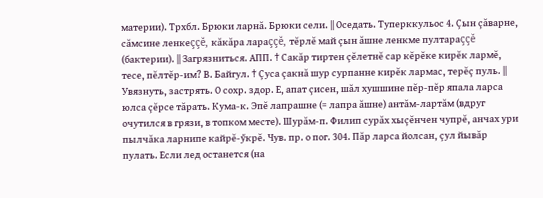материи). Трхбл. Брюки ларнă. Брюки сели. || Оседать. Туперккульос 4. Çын çăварне, сăмсине ленкеççĕ, кăкăра лараççĕ, тĕрлĕ май çын ăшне ленкме пултараççĕ (бактерии). || Загрязниться. АПП. † Сакăр тиртен çĕлетнĕ сар кĕрĕке кирĕк лармĕ, тесе, пĕлтĕр-им? В. Байгул. † Çуса çакнă шур сурпанне кирĕк лармас, терĕç пуль. || Увязнуть, застрять. О сохр. здор. Е, апат çисен, шăл хушшине пĕр-пĕр япала ларса юлса çĕрсе тăрать. Кума-к. Эпĕ лапрашне (= лапра ăшне) антăм-лартăм (вдруг очутился в грязи, в топком месте). Шурăм-п. Филип сурăх хыçĕнчен чупрĕ, анчах ури пылчăка ларнипе кайрĕ-ӳкрĕ. Чув. пр. о пог. 304. Пăр ларса йолсан, çул йывăр пулать. Если лед останется (на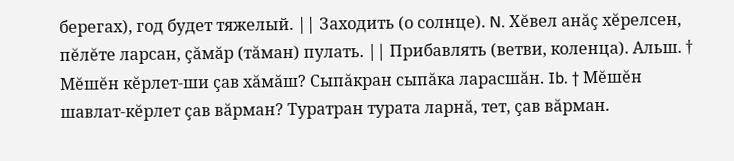берегах), год будет тяжелый. || Заходить (о солнце). N. Хĕвел анăç хĕрелсен, пĕлĕте ларсан, çăмăр (тăман) пулать. || Прибавлять (ветви, коленца). Альш. † Мĕшĕн кĕрлет-ши çав хăмăш? Сыпăкран сыпăка ларасшăн. Ib. † Мĕшĕн шавлат-кĕрлет çав вăрман? Туратран турата ларнă, тет, çав вăрман.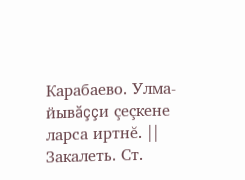Карабаево. Улма-йывăççи çеçкене ларса иртнĕ. || Закалеть. Ст.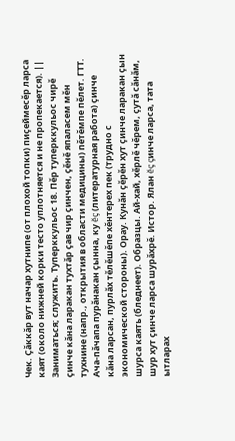Чек. Çăккăр вут начар хутнипе (от плохой топки) пиçеймесĕр ларса каят (около нижней корки тесто уплотняется и не пропекаетcя). || Заниматься; служить. Туперккульос 18. Пĕр туперккульос чирĕ çинче кăна ларакан тухтăр çав чир çинчен, çĕнĕ япаласем мĕн тухнине (напр., открытия в области медицины) пĕтĕмпе пĕлет. ГТТ. Ача-пăчапа пурăнакан çынна, ку ĕç (литературная работа) çинче кăна ларсан, пурлăх тĕлĕшĕпе хĕнтерех пек (трудно с экономической стороны). Орау. Кунăн çĕрĕн хут çинче ларакан çын шурса каять (бледнеет). Образцы. Ай-хай, хĕрлĕ чĕрем, çутă сăнăм, шур хут çинче ларса шурăхрĕ. Истор. Ялан ĕç çинче ларса, тата ытларах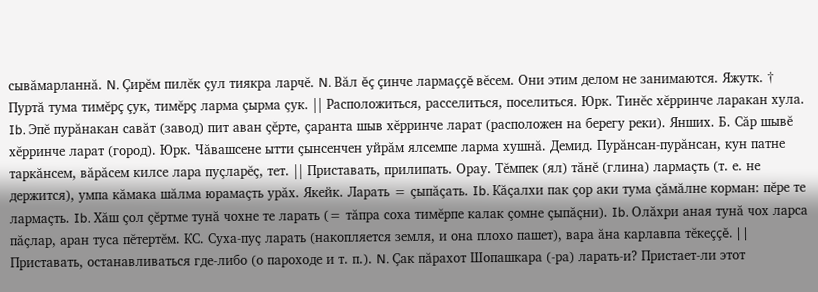сывăмарланнă. N. Çирĕм пилĕк çул тиякра ларчĕ. N. Вăл ĕç çинче лармаççĕ вĕсем. Они этим делом не занимаются. Яжутк. † Пуртă тума тимĕрç çук, тимĕрç ларма çырма çук. || Расположиться, расселиться, поселиться. Юрк. Тинĕс хĕрринче ларакан хула. Ib. Эпĕ пурăнакан савăт (завод) пит аван çĕрте, çаранта шыв хĕрринче ларат (расположен на берегу реки). Янших. Б. Сăр шывĕ хĕрринче ларат (город). Юрк. Чăвашсене ытти çынсенчен уйрăм ялсемпе ларма хушнă. Демид. Пурăнсан-пурăнсан, кун патне таркăнсем, вăрăсем килсе лара пуçларĕç, тет. || Приставать, прилипать. Орау. Тĕмпек (ял) тăнĕ (глина) лармаçть (т. е. не держится), умпа кăмака шăлма юрамаçть урăх. Якейк. Ларать = çыпăçать. Ib. Кăçалхи пак çор аки тума çăмăлне корман: пĕре те лармаçть. Ib. Хăш çол çĕртме тунă чохне те ларать (= тăпра соха тимĕрпе калак çомне çыпăçни). Ib. Олăхри аная тунă чох ларса пăçлар, аран туса пĕтертĕм. КС. Суха-пуç ларать (накопляется земля, и она плохо пашет), вара ăна карлавпа тĕкеççĕ. || Приставать, останавливаться где-либо (о пароходе и т. п.). N. Çак пăрахот Шопашкара (-ра) ларать-и? Пристает-ли этот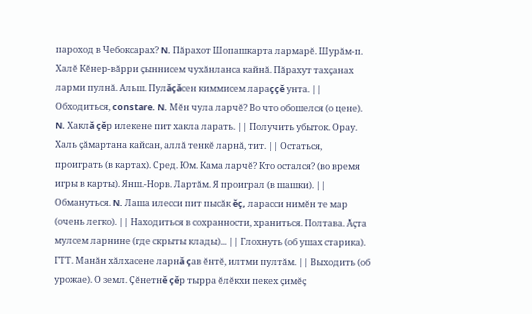пароход в Чебоксарах? N. Пăрахот Шопашкарта лармарĕ. Шурăм-п. Халĕ Кĕнер-вăрри çыннисем чухăнланса кайнă. Пăрахут тахçанах ларми пулнă. Альш. Пулăçăсен киммисем лараççĕ унта. || Обходиться, constare. N. Мĕн чула ларчĕ? Во что обошелся (о цене). N. Хаклă çĕр илекене пит хакла ларать. || Получить убыток. Орау. Халь çăмартана кайсан, аллă тенкĕ ларнă, тит. || Остаться, проиграть (в картах). Сред. Юм. Кама ларчĕ? Кто остался? (во время игры в карты). Янш.-Норв. Лартăм. Я проиграл (в шашки). || Обмануться. N. Лаша илесси пит пысăк ĕç, ларасси нимĕн те мар (очень легко). || Находиться в сохранности, храниться. Полтава. Ăçта мулсем ларнине (где скрыты клады)... || Глохнуть (об ушах старика). ГТТ. Манăн хăлхасене ларнă çав ĕнтĕ, илтми пултăм. || Выходить (об урожае). О земл. Çĕнетнĕ çĕр тырра ĕлĕкхи пекех çимĕç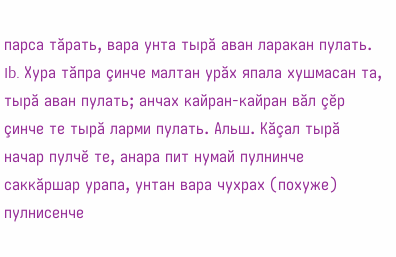парса тăрать, вара унта тырă аван ларакан пулать. Ib. Хура тăпра çинче малтан урăх япала хушмасан та, тырă аван пулать; анчах кайран-кайран вăл çĕр çинче те тырă ларми пулать. Альш. Кăçал тырă начар пулчĕ те, анара пит нумай пулнинче саккăршар урапа, унтан вара чухрах (похуже) пулнисенче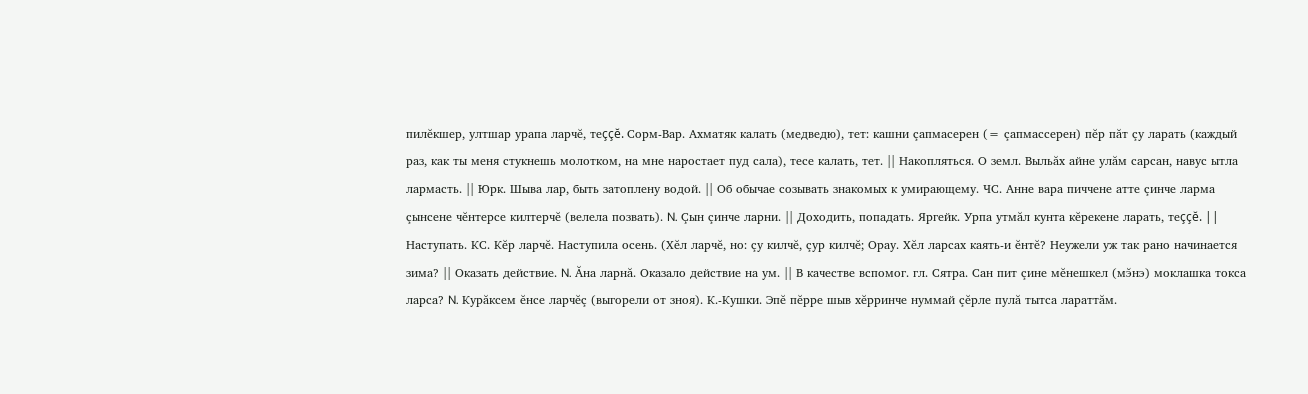пилĕкшер, ултшар урапа ларчĕ, теççĕ. Сорм-Вар. Ахматяк калать (медведю), тет: кашни çапмасерен (= çапмассерен) пĕр пăт çу ларать (каждый раз, как ты меня стукнешь молотком, на мне наростает пуд сала), тесе калать, тет. || Накопляться. О земл. Выльăх айне улăм сарсан, навус ытла лармасть. || Юрк. Шыва лар, быть затоплену водой. || Об обычае созывать знакомых к умирающему. ЧС. Анне вара пиччене атте çинче ларма çынсене чĕнтерсе килтерчĕ (велела позвать). N. Çын çинче ларни. || Доходить, попадать. Яргейк. Урпа утмăл кунта кĕрекене ларать, теççĕ. || Наступать. КС. Кĕр ларчĕ. Наступила осень. (Хĕл ларчĕ, но: çу килчĕ, çур килчĕ; Орау. Хĕл ларсах каять-и ĕнтĕ? Неужели уж так рано начинается зима? || Оказать действие. N. Ăна ларнă. Оказало действие на ум. || В качестве вспомог. гл. Сятра. Сан пит çине мĕнешкел (мэ̆нэ) моклашка токса ларса? N. Курăксем ĕнсе ларчĕç (выгорели от зноя). К.-Кушки. Эпĕ пĕрре шыв хĕрринче нуммай çĕрле пулă тытса лараттăм.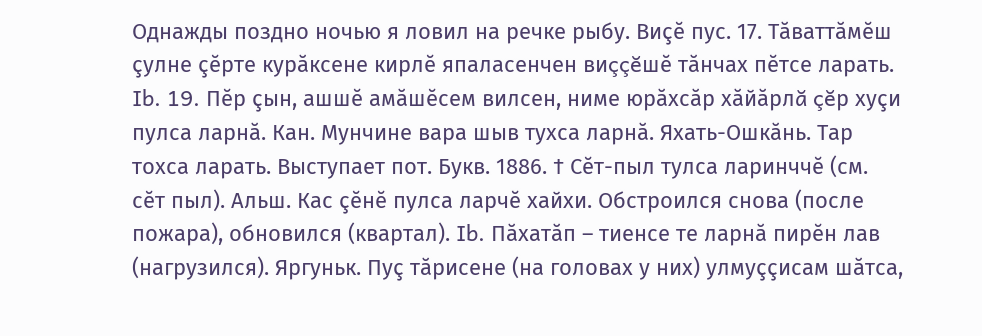Однажды поздно ночью я ловил на речке рыбу. Виçĕ пус. 17. Тăваттăмĕш çулне çĕрте курăксене кирлĕ япаласенчен виççĕшĕ тăнчах пĕтсе ларать. Ib. 19. Пĕр çын, ашшĕ амăшĕсем вилсен, ниме юрăхсăр хăйăрлă çĕр хуçи пулса ларнă. Кан. Мунчине вара шыв тухса ларнă. Яхать-Ошкăнь. Тар тохса ларать. Выступает пот. Букв. 1886. † Сĕт-пыл тулса ларинччĕ (см. сĕт пыл). Альш. Кас çĕнĕ пулса ларчĕ хайхи. Обстроился снова (после пожара), обновился (квартал). Ib. Пăхатăп – тиенсе те ларнă пирĕн лав (нагрузился). Яргуньк. Пуç тăрисене (на головах у них) улмуççисам шăтса,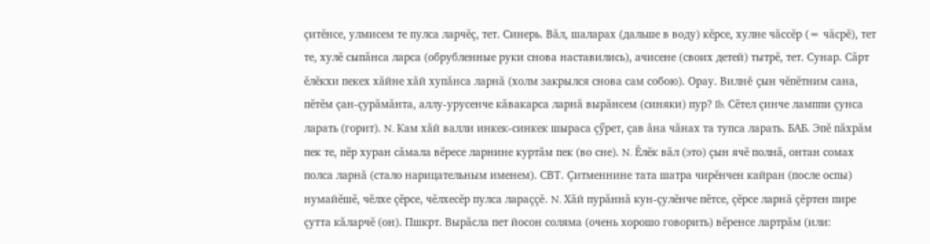çитĕнсе, улмисем те пулса ларчĕç, тет. Синерь. Вăл, шаларах (дальше в воду) кĕрсе, хулне чăссĕр (= чăсрĕ), тет те, хулĕ сыпăнса ларса (обрубленные руки снова наставились), ачисене (своих детей) тытрĕ, тет. Сунар. Сăрт ĕлĕкхи пекех хăйне хăй хупăнса ларнă (холм закрылся снова сам собою). Орау. Вилнĕ çын чĕпĕтним сана, пĕтĕм çан-çурăмăнта, аллу-урусенче кăвакарса ларнă вырăнсем (синяки) пур? Ib. Сĕтел çинче ламппи çунса ларать (горит). N. Кам хăй валли инкек-синкек шыраса çӳрет, çав ăна чăнах та тупса ларать. БАБ. Эпĕ пăхрăм пек те, пĕр хуран сăмала вĕресе ларнине куртăм пек (во сне). N. Ĕлĕк вăл (это) çын ячĕ полнă, онтан сомах полса ларнă (стало нарицательным именем). СВТ. Çитменнине тата шатра чирĕнчен кайран (после оспы) нумайĕшĕ, чĕлхе çĕрсе, чĕлхесĕр пулса лараççĕ. N. Хăй пурăннă кун-çулĕнче пĕтсе, çĕрсе ларнă çĕртен пире çутта кăларчĕ (он). Пшкрт. Вырăсла пет йосон соляма (очень хорошо говорить) вĕренсе лартрăм (или: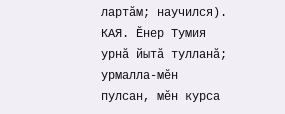лартăм; научился). КАЯ. Ĕнер Тумия урнă йытă тулланă; урмалла-мĕн пулсан, мĕн курса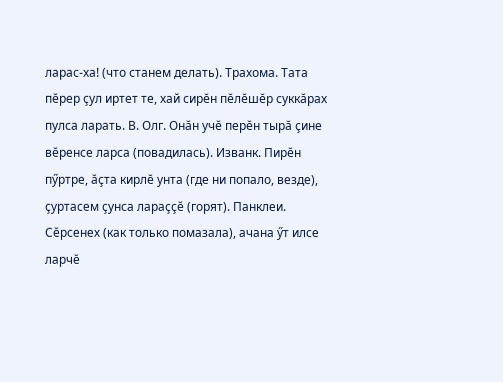ларас-ха! (что станем делать). Трахома. Тата пĕрер çул иртет те, хай сирĕн пĕлĕшĕр суккăрах пулса ларать. В. Олг. Онăн учĕ перĕн тырă çине вĕренсе ларса (повадилась). Изванк. Пирĕн пӳртре, ăçта кирлĕ унта (где ни попало, везде), çуртасем çунса лараççĕ (горят). Панклеи. Сĕрсенех (как только помазала), ачана ӳт илсе ларчĕ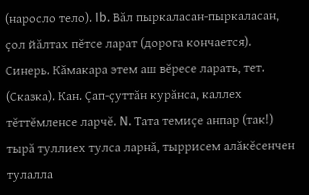(наросло тело). Ib. Вăл пыркаласан-пыркаласан, çол йăлтах пĕтсе ларат (дорога кончается). Синерь. Кăмакара этем аш вĕресе ларать, тет. (Сказка). Кан. Çап-çуттăн курăнса, каллех тĕттĕмленсе ларчĕ. N. Тата темиçе анпар (так!) тырă туллиех тулса ларнă, тыррисем алăкĕсенчен тулалла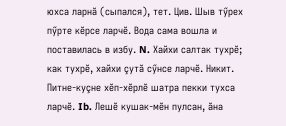юхса ларнă (сыпался), тет. Цив. Шыв тӳрех пӳрте кĕрсе ларчĕ. Вода сама вошла и поставилась в избу. N. Хайхи салтак тухрĕ; как тухрĕ, хайхи çутă сӳнсе ларчĕ. Никит. Питне-куçне хĕп-хĕрлĕ шатра пекки тухса ларчĕ. Ib. Лешĕ кушак-мĕн пулсан, ăна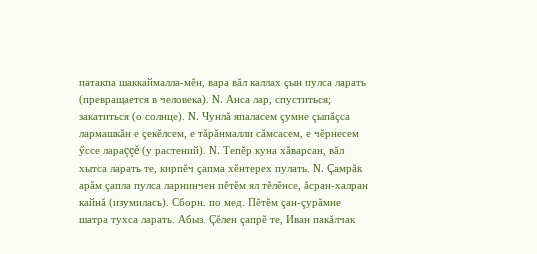патакпа шаккаймалла-мĕн, вара вăл каллах çын пулса ларать (превращается в человека). N. Анса лар, спуститься; закатиться (о солнце). N. Чунлă япаласем çумне çыпăçса лармашкăн е çекĕлсем, е тăрăнмалли сăмсасем, е чĕрнесем ӳссе лараççĕ (у растений). N. Тепĕр куна хăварсан, вăл хытса ларать те, кирпĕч çапма хĕнтерех пулать. N. Çамрăк арăм çапла пулса ларнинчен пĕтĕм ял тĕлĕнсе, ăсран-халран кайнă (изумилась). Сборн. по мед. Пĕтĕм çан-çурăмне шатра тухса ларать. Абыз. Çĕлен çапрĕ те, Иван пакăлчак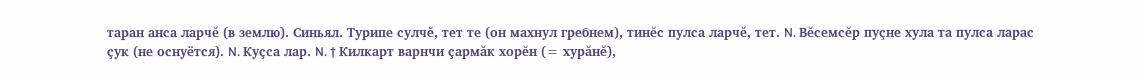таран анса ларчĕ (в землю). Синьял. Турипе сулчĕ, тет те (он махнул гребнем), тинĕс пулса ларчĕ, тет. N. Вĕсемсĕр пуçне хула та пулса ларас çук (не оснуётся). N. Куçса лар. N. † Килкарт варнчи çармăк хорĕн (= хурăнĕ),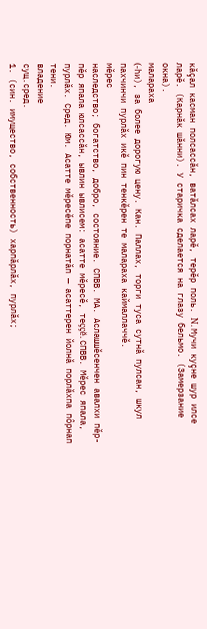кăçал касман полсассăн, ватăлсах ларĕ, терĕр поль. N. Мучи куçне шур илсе ларĕ. (Карнăк шăнни). У старичка сделается на глазу бельмо. (Замерзание окна).
малараха
(-hи), за более дорогую цену. Кан. Паллах, торги туса сутнă пулсан, шкул пахчинчи пурлăх икĕ пин тенкĕрен те малараха каймаллаччĕ.
мĕрес
наследство; богатство, добро, состояние. СПВВ. МА. Аслашшĕсенчен авалхи пĕр-пĕр япала юлсассăн, ывлин ывлисем: асатте мĕресĕ, теççĕ. СПВВ. Мĕрес япала, пурлăх. Сред. Юм. Асатте мĕресĕпе порнатăп — асаттерен йолнă порлăхпа пôрнап тени.
владение
сущ.сред.
1. (син. имущество, собственность) харпăрлăх, пурлăх;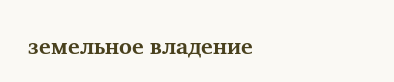земельное владение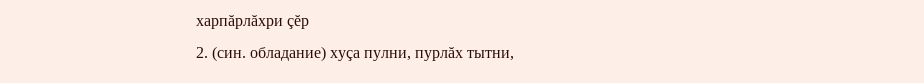харпăрлăхри çĕр
2. (син. обладание) хуçа пулни, пурлăх тытни,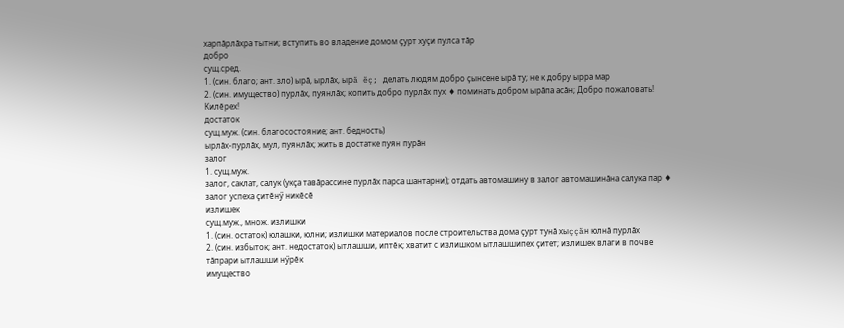харпăрлăхра тытни; вступить во владение домом çурт хуçи пулса тăр
добро
сущ.сред.
1. (син. благо; ант. зло) ырă, ырлăх, ырă ĕç; делать людям добро çынсене ырă ту; не к добру ырра мар
2. (син. имущество) пурлăх, пуянлăх; копить добро пурлăх пух ♦ поминать добром ырăпа асăн; Добро пожаловать! Килĕрех!
достаток
сущ.муж. (син. благосостояние; ант. бедность)
ырлăх-пурлăх, мул, пуянлăх; жить в достатке пуян пурăн
залог
1. сущ.муж.
залог, саклат, салук (укçа тавăрассине пурлăх парса шантарни); отдать автомашину в залог автомашинăна салука пар ♦ залог успеха çитĕнӳ никĕсĕ
излишек
сущ.муж., множ. излишки
1. (син. остаток) юлашки, юлни; излишки материалов после строительства дома çурт тунă хыççăн юлнă пурлăх
2. (син. избыток; ант. недостаток) ытлашши, иптĕк; хватит с излишком ытлашшипех çитет; излишек влаги в почве тăпрари ытлашши нӳрĕк
имущество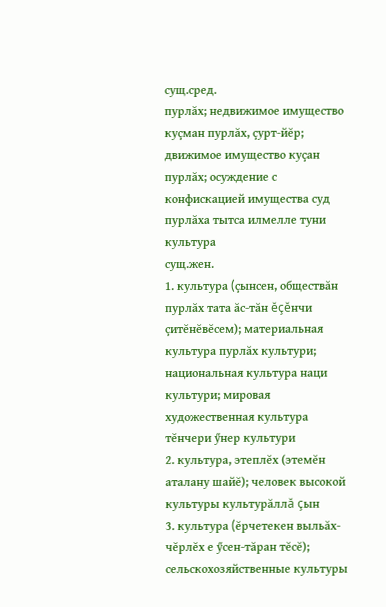сущ.сред.
пурлăх; недвижимое имущество куçман пурлăх, çурт-йĕр; движимое имущество куçан пурлăх; осуждение с конфискацией имущества суд пурлăха тытса илмелле туни
культура
сущ.жен.
1. культура (çынсен, обществăн пурлăх тата ăс-тăн ĕçĕнчи çитĕнĕвĕсем); материальная культура пурлăх культури; национальная культура наци культури; мировая художественная культура тĕнчери ӳнер культури
2. культура, этеплĕх (этемĕн аталану шайĕ); человек высокой культуры культурăллă çын
3. культура (ĕрчетекен выльăх-чĕрлĕх е ӳсен-тăран тĕсĕ); сельскохозяйственные культуры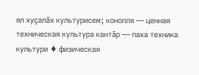ял хуçалăх культурисем; конопля — ценная техническая культура кантăр — паха техника культури ♦ физическая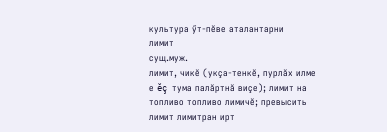культура ӳт-пĕве аталантарни
лимит
сущ.муж.
лимит, чикĕ (укçа-тенкĕ, пурлăх илме е ĕç тума палăртнă виçе); лимит на топливо топливо лимичĕ; превысить лимит лимитран ирт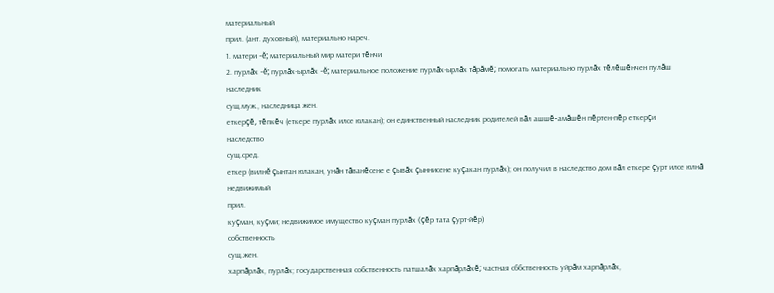материальный
прил. (ант. духовный), материально нареч.
1. матери -ĕ; материальный мир матери тĕнчи
2. пурлăх -ĕ; пурлăх-ырлăх -ĕ; материальное положение пурлăх-ырлăх тăрăмĕ; помогать материально пурлăх тĕлĕшĕнчен пулăш
наследник
сущ.муж., наследница жен.
еткерçĕ, тĕпкĕч (еткере пурлăх илсе юлакан); он единственный наследник родителей вăл ашшĕ-амăшĕн пĕртен-пĕр еткерçи
наследство
сущ.сред.
еткер (вилнĕ çынтан юлакан, унăн тăванĕсене е çывăх çыннисене куçакан пурлăх); он получил в наследство дом вăл еткере çурт илсе юлнă
недвижимый
прил.
куçман, куçми; недвижимое имущество куçман пурлăх (çĕр тата çурт-йĕр)
собственность
сущ.жен.
харпăрлăх, пурлăх; государственная собственность патшалăх харпăрлăхĕ; частная сббственность уйрăм харпăрлăх,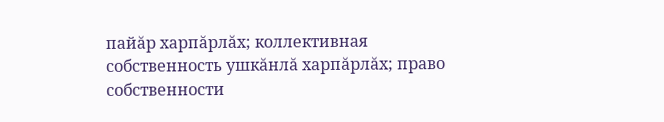пайăр харпăрлăх; коллективная собственность ушкăнлă харпăрлăх; право собственности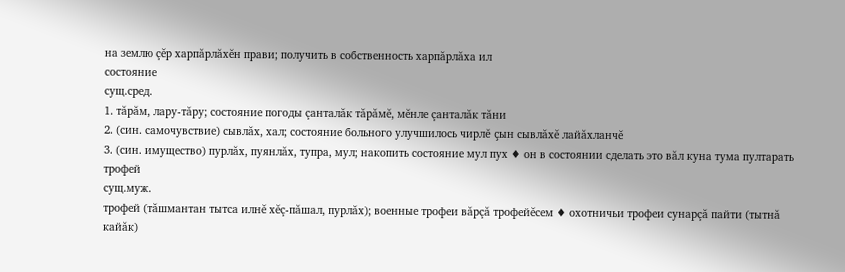на землю çĕр харпăрлăхĕн прави; получить в собственность харпăрлăха ил
состояние
сущ.сред.
1. тăрăм, лару-тăру; состояние погоды çанталăк тăрăмĕ, мĕнле çанталăк тăни
2. (син. самочувствие) сывлăх, хал; состояние больного улучшилось чирлĕ çын сывлăхĕ лайăхланчĕ
3. (син. имущество) пурлăх, пуянлăх, тупра, мул; накопить состояние мул пух ♦ он в состоянии сделать это вăл куна тума пултарать
трофей
сущ.муж.
трофей (тăшмантан тытса илнĕ хĕç-пăшал, пурлăх); военные трофеи вăрçă трофейĕсем ♦ охотничьи трофеи сунарçă пайти (тытнă кайăк)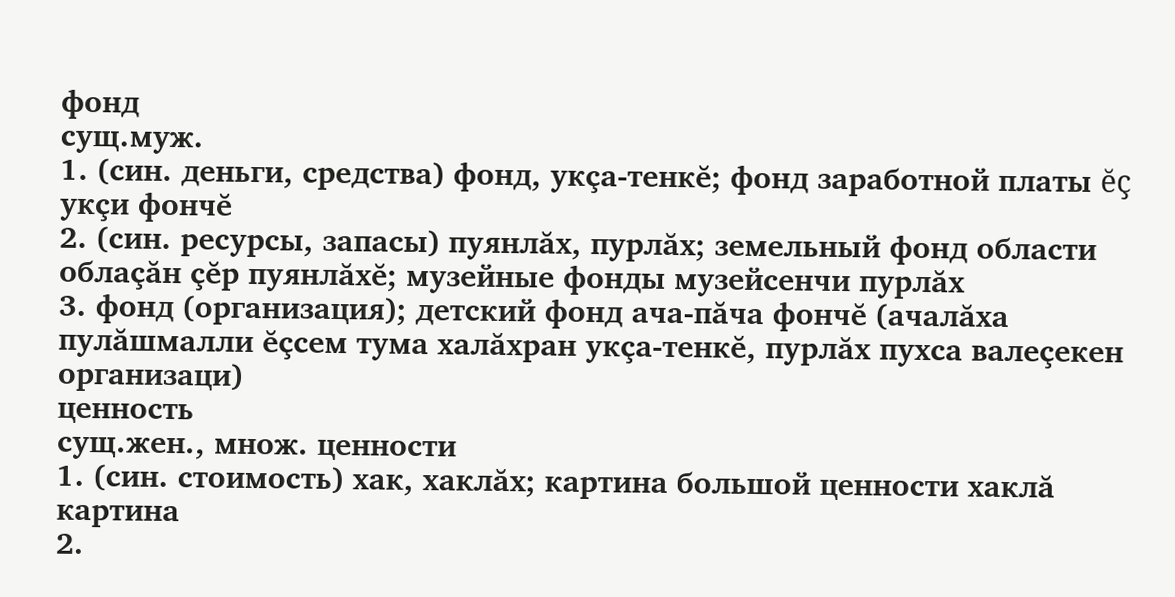фонд
сущ.муж.
1. (син. деньги, средства) фонд, укçа-тенкĕ; фонд заработной платы ĕç укçи фончĕ
2. (син. ресурсы, запасы) пуянлăх, пурлăх; земельный фонд области облаçăн çĕр пуянлăхĕ; музейные фонды музейсенчи пурлăх
3. фонд (организация); детский фонд ача-пăча фончĕ (ачалăха пулăшмалли ĕçсем тума халăхран укçа-тенкĕ, пурлăх пухса валеçекен организаци)
ценность
сущ.жен., множ. ценности
1. (син. стоимость) хак, хаклăх; картина большой ценности хаклă картина
2.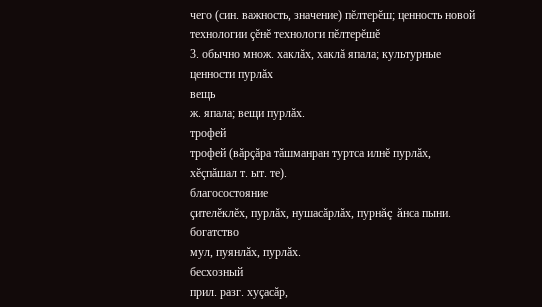чего (син. важность, значение) пĕлтерĕш; ценность новой технологии çĕнĕ технологи пĕлтерĕшĕ
3. обычно множ. хаклăх, хаклă япала; культурные ценности пурлăх
вещь
ж. япала; вещи пурлăх.
трофей
трофей (вăрçăра тăшманран туртса илнĕ пурлăх, хĕçпăшал т. ыт. те).
благосостояние
çителĕклĕх, пурлăх, нушасăрлăх, пурнăç ăнса пыни.
богатство
мул, пуянлăх, пурлăх.
бесхозный
прил. разг. хуçасăр,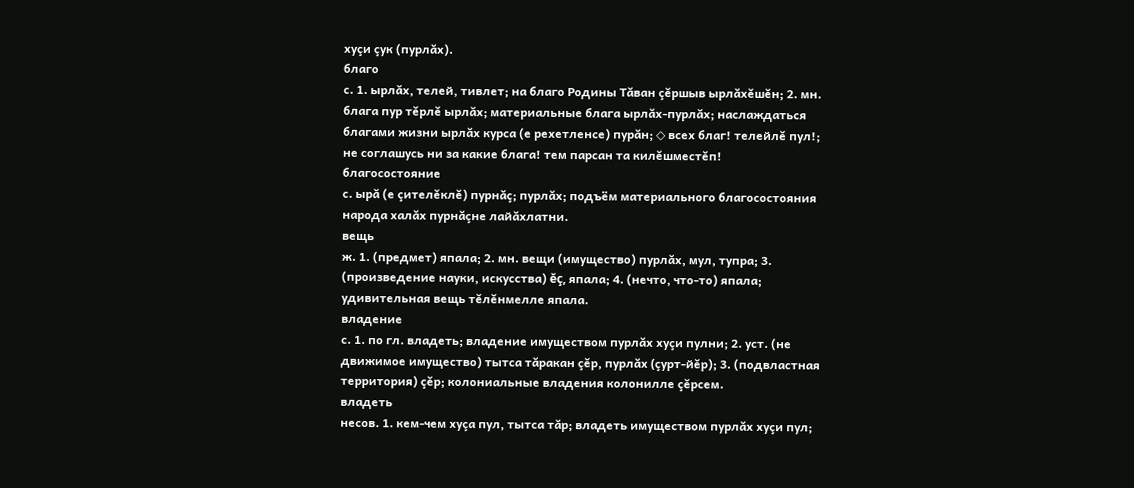хуçи çук (пурлăх).
благо
с. 1. ырлăх, телей, тивлет; на благо Родины Тăван çĕршыв ырлăхĕшĕн; 2. мн. блага пур тĕрлĕ ырлăх; материальные блага ырлăх-пурлăх; наслаждаться благами жизни ырлăх курса (е рехетленсе) пурăн; ◇ всех благ! телейлĕ пул!; не соглашусь ни за какие блага! тем парсан та килĕшместĕп!
благосостояние
с. ырă (е çителĕклĕ) пурнăç; пурлăх; подъём материального благосостояния народа халăх пурнăçне лайăхлатни.
вещь
ж. 1. (предмет) япала; 2. мн. вещи (имущество) пурлăх, мул, тупра; 3. (произведение науки, искусства) ĕç, япала; 4. (нечто, что-то) япала; удивительная вещь тĕлĕнмелле япала.
владение
с. 1. по гл. владеть; владение имуществом пурлăх хуçи пулни; 2. уст. (не движимое имущество) тытса тăракан çĕр, пурлăх (çурт-йĕр); 3. (подвластная территория) çĕр; колониальные владения колонилле çĕрсем.
владеть
несов. 1. кем-чем хуçа пул, тытса тăр; владеть имуществом пурлăх хуçи пул;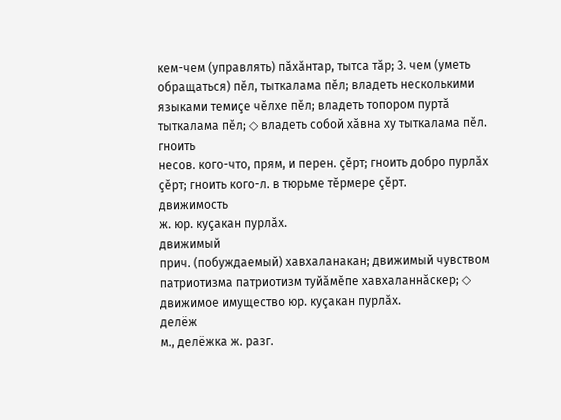кем-чем (управлять) пăхăнтар, тытса тăр; 3. чем (уметь обращаться) пĕл, тыткалама пĕл; владеть несколькими языками темиçе чĕлхе пĕл; владеть топором пуртă тыткалама пĕл; ◇ владеть собой хăвна ху тыткалама пĕл.
гноить
несов. кого-что, прям, и перен. çĕрт; гноить добро пурлăх çĕрт; гноить кого-л. в тюрьме тĕрмере çĕрт.
движимость
ж. юр. куçакан пурлăх.
движимый
прич. (побуждаемый) хавхаланакан; движимый чувством патриотизма патриотизм туйăмĕпе хавхаланнăскер; ◇ движимое имущество юр. куçакан пурлăх.
делёж
м., делёжка ж. разг.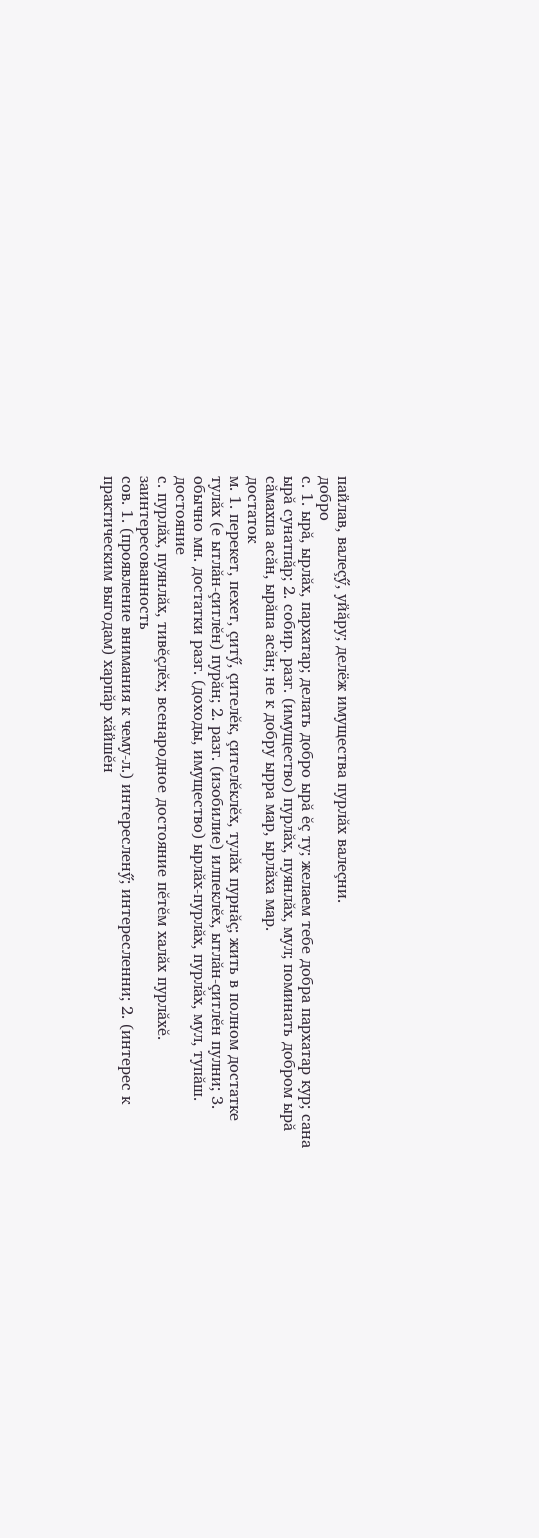пайлав, валеçӳ, уйăру; делёж имущества пурлăх валеçни.
добро
с. 1. ырă, ырлăх, пархатар; делать добро ырă ĕç ту; желаем тебе добра пархатар кур; сана ырă сунатпăр; 2. собир. разг. (имущество) пурлăх, пуянлăх, мул; поминать добром ырă сăмахпа асăн, ырăпа асăн; не к добру ырра мар, ырлăха мар.
достаток
м. 1. перекет, пехет, çитӳ, çителĕк, çителĕклĕх, тулăх пурнăç; жить в полном достатке тулăх (е ытлăн-çитлĕн) пурăн; 2. разг. (изобилие) илпеклĕх, ытлăн-çитлĕн пулни; 3. обычно мн. достатки разг. (доходы, имущество) ырлăх-пурлăх, пурлăх, мул, тупăш.
достояние
с. пурлăх, пуянлăх, тивĕçлĕх; всенародное достояние пĕтĕм халăх пурлăхĕ.
заинтересованность
сов. 1. (проявление внимания к чему-л.) интересленӳ; интересленни; 2. (интерес к практическим выгодам) харпăр хăйшĕн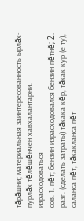тăрăшни; материальная заинтересованность ырлăх-пурлăх тĕлĕшĕнчен хавхалантарни.
израсходоваться
сов. 1. пĕт; бензин израсходовался бензин пĕтнĕ; 2. разг. (сделать затраты) тăкака кĕр, тăкак кур (е ту), саланса пĕт, тăкакланса пĕт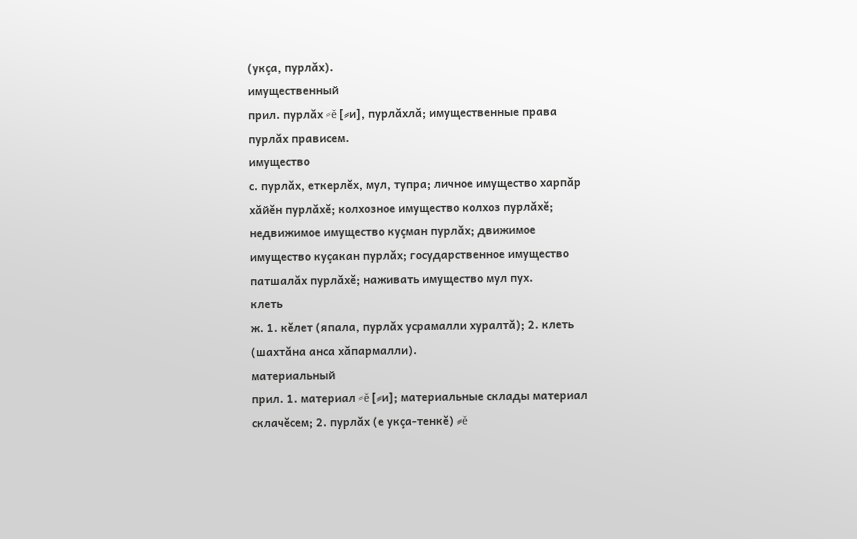(укçа, пурлăх).
имущественный
прил. пурлăх ⸗ĕ [⸗и], пурлăхлă; имущественные права пурлăх прависем.
имущество
с. пурлăх, еткерлĕх, мул, тупра; личное имущество харпăр хăйĕн пурлăхĕ; колхозное имущество колхоз пурлăхĕ; недвижимое имущество куçман пурлăх; движимое имущество куçакан пурлăх; государственное имущество патшалăх пурлăхĕ; наживать имущество мул пух.
клеть
ж. 1. кĕлет (япала, пурлăх усрамалли хуралтă); 2. клеть (шахтăна анса хăпармалли).
материальный
прил. 1. материал ⸗ĕ [⸗и]; материальные склады материал склачĕсем; 2. пурлăх (е укçа-тенкĕ) ⸗ĕ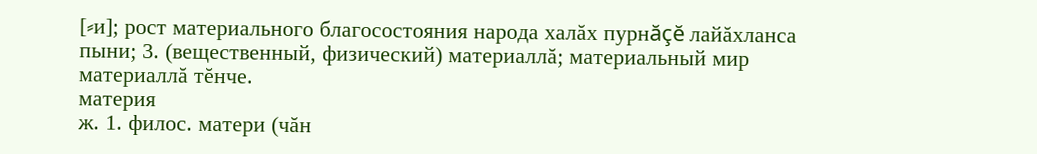[⸗и]; рост материального благосостояния народа халăх пурнăçĕ лайăхланса пыни; 3. (вещественный, физический) материаллă; материальный мир материаллă тĕнче.
материя
ж. 1. филос. матери (чăн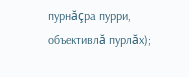пурнăçра пурри, объективлă пурлăх);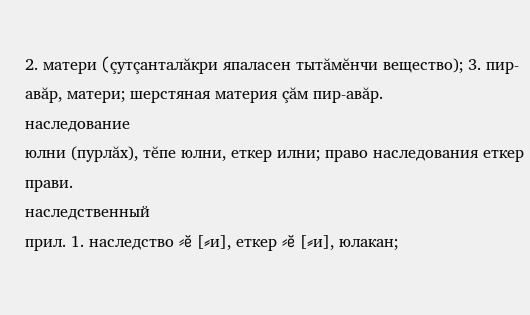2. матери (çутçанталăкри япаласен тытăмĕнчи вещество); 3. пир-авăр, матери; шерстяная материя çăм пир-авăр.
наследование
юлни (пурлăх), тĕпе юлни, еткер илни; право наследования еткер прави.
наследственный
прил. 1. наследство ⸗ĕ [⸗и], еткер ⸗ĕ [⸗и], юлакан;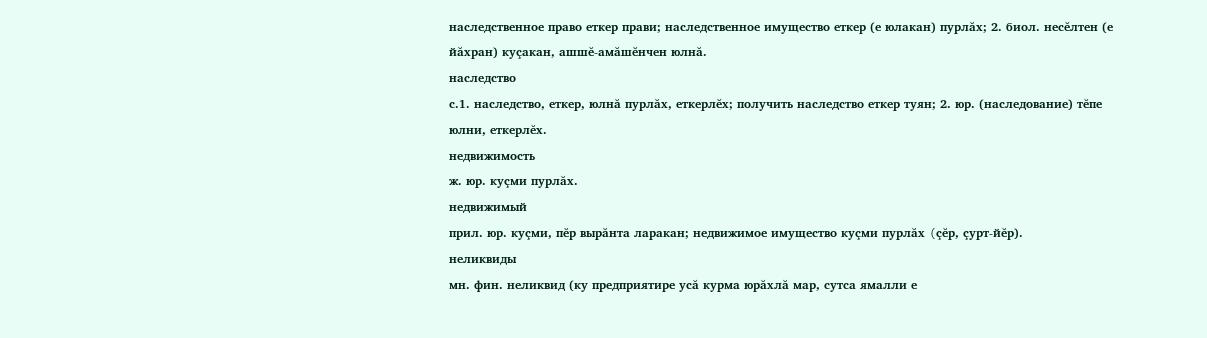наследственное право еткер прави; наследственное имущество еткер (е юлакан) пурлăх; 2. биол. несĕлтен (е йăхран) куçакан, ашшĕ-амăшĕнчен юлнă.
наследство
с.1. наследство, еткер, юлнă пурлăх, еткерлĕх; получить наследство еткер туян; 2. юр. (наследование) тĕпе юлни, еткерлĕх.
недвижимость
ж. юр. куçми пурлăх.
недвижимый
прил. юр. куçми, пĕр вырăнта ларакан; недвижимое имущество куçми пурлăх (çĕр, çурт-йĕр).
неликвиды
мн. фин. неликвид (ку предприятире усă курма юрăхлă мар, сутса ямалли е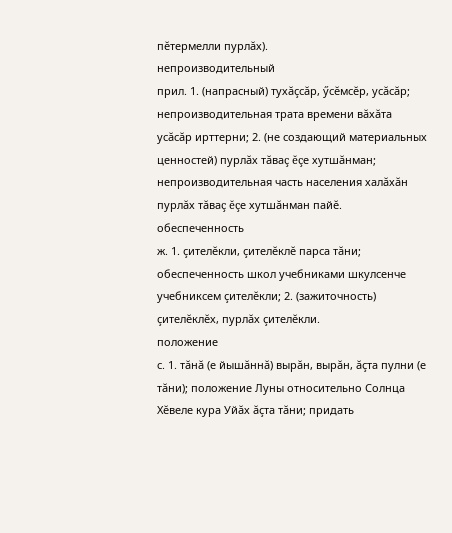пĕтермелли пурлăх).
непроизводительный
прил. 1. (напрасный) тухăçсăр, ӳсĕмсĕр, усăсăр; непроизводительная трата времени вăхăта усăсăр ирттерни; 2. (не создающий материальных ценностей) пурлăх тăваç ĕçе хутшăнман; непроизводительная часть населения халăхăн пурлăх тăваç ĕçе хутшăнман пайĕ.
обеспеченность
ж. 1. çителĕкли, çителĕклĕ парса тăни; обеспеченность школ учебниками шкулсенче учебниксем çителĕкли; 2. (зажиточность) çителĕклĕх, пурлăх çителĕкли.
положение
с. 1. тăнă (е йышăннă) вырăн, вырăн, ăçта пулни (е тăни); положение Луны относительно Солнца Хĕвеле кура Уйăх ăçта тăни; придать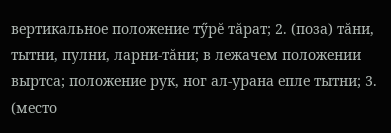вертикальное положение тӳрĕ тăрат; 2. (поза) тăни, тытни, пулни, ларни-тăни; в лежачем положении выртса; положение рук, ног ал-урана епле тытни; 3. (место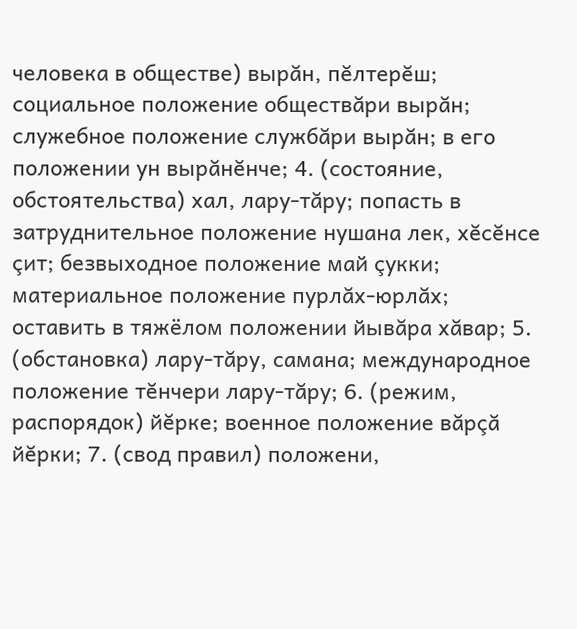человека в обществе) вырăн, пĕлтерĕш; социальное положение обществăри вырăн; служебное положение службăри вырăн; в его положении ун вырăнĕнче; 4. (состояние, обстоятельства) хал, лару-тăру; попасть в затруднительное положение нушана лек, хĕсĕнсе çит; безвыходное положение май çукки; материальное положение пурлăх-юрлăх; оставить в тяжёлом положении йывăра хăвар; 5. (обстановка) лару-тăру, самана; международное положение тĕнчери лару-тăру; 6. (режим, распорядок) йĕрке; военное положение вăрçă йĕрки; 7. (свод правил) положени,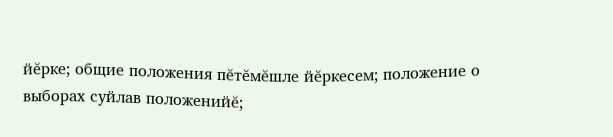йĕрке; общие положения пĕтĕмĕшле йĕркесем; положение о выборах суйлав положенийĕ;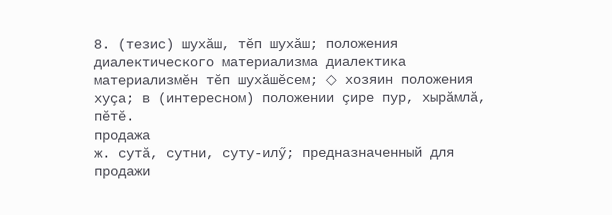8. (тезис) шухăш, тĕп шухăш; положения диалектического материализма диалектика материализмĕн тĕп шухăшĕсем; ◇ хозяин положения хуçа; в (интересном) положении çире пур, хырăмлă, пĕтĕ.
продажа
ж. сутă, сутни, суту-илӳ; предназначенный для продажи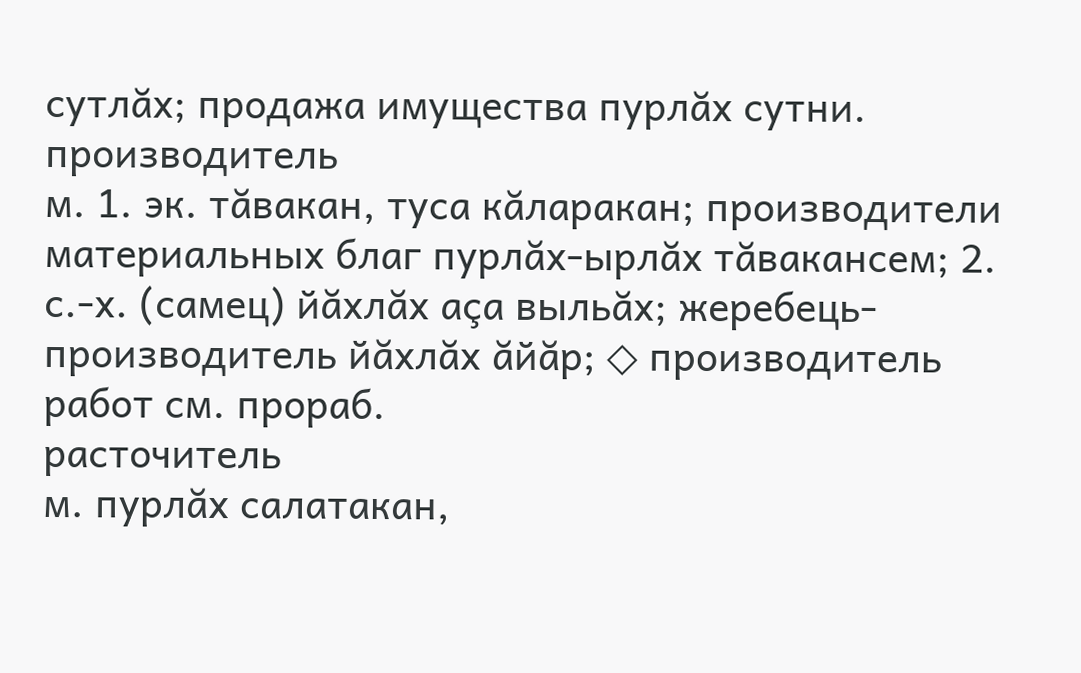сутлăх; продажа имущества пурлăх сутни.
производитель
м. 1. эк. тăвакан, туса кăларакан; производители материальных благ пурлăх-ырлăх тăвакансем; 2. с.-х. (самец) йăхлăх аçа выльăх; жеребець-производитель йăхлăх ăйăр; ◇ производитель работ см. прораб.
расточитель
м. пурлăх салатакан,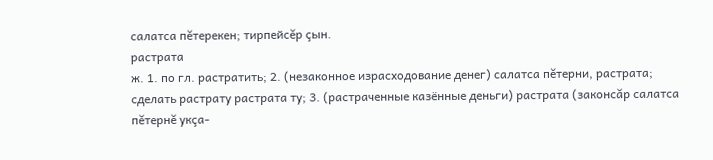салатса пĕтерекен; тирпейсĕр çын.
растрата
ж. 1. по гл. растратить; 2. (незаконное израсходование денег) салатса пĕтерни, растрата; сделать растрату растрата ту; 3. (растраченные казённые деньги) растрата (законсăр салатса пĕтернĕ укçа-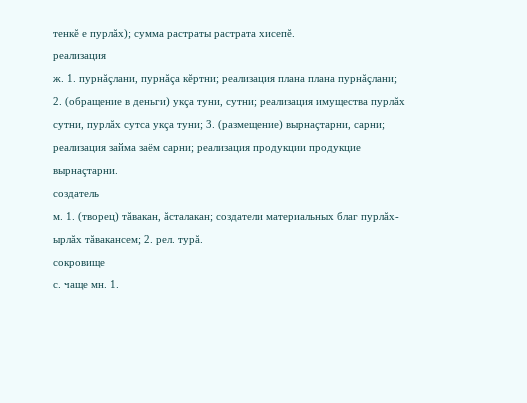тенкĕ е пурлăх); сумма растраты растрата хисепĕ.
реализация
ж. 1. пурнăçлани, пурнăçа кĕртни; реализация плана плана пурнăçлани; 2. (обращение в деньги) укçа туни, сутни; реализация имущества пурлăх сутни, пурлăх сутса укçа туни; 3. (размещение) вырнаçтарни, сарни; реализация займа заём сарни; реализация продукции продукцие вырнаçтарни.
создатель
м. 1. (творец) тăвакан, ăсталакан; создатели материальных благ пурлăх-ырлăх тăвакансем; 2. рел. турă.
сокровище
с. чаще мн. 1.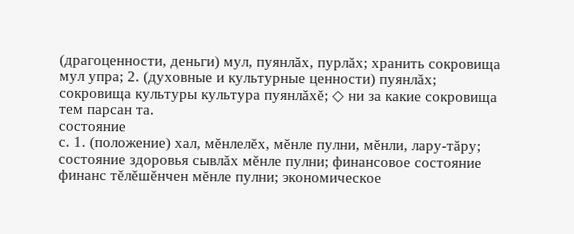(драгоценности, деньги) мул, пуянлăх, пурлăх; хранить сокровища мул упра; 2. (духовные и культурные ценности) пуянлăх; сокровища культуры культура пуянлăхĕ; ◇ ни за какие сокровища тем парсан та.
состояние
с. 1. (положение) хал, мĕнлелĕх, мĕнле пулни, мĕнли, лару-тăру; состояние здоровья сывлăх мĕнле пулни; финансовое состояние финанс тĕлĕшĕнчен мĕнле пулни; экономическое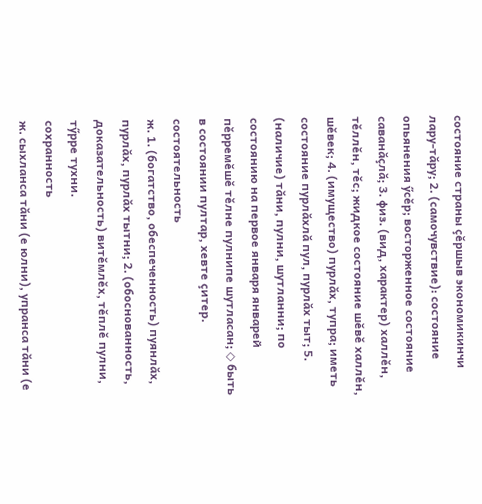состояние страны çĕршыв экономикинчи лару-тăру; 2. (самочувствие): состояние опьянения ӳсĕр; восторженное состояние саванăçлă; 3. физ. (вид, характер) халлĕн, тĕллĕн, тĕс; жидкое состояние шĕвĕ халлĕн, шĕвек; 4. (имущество) пурлăх, тупра; иметь состояние пурлăхлă пул, пурлăх тыт; 5. (наличие) тăни, пулни, шутланни; по состоянию на первое января январей пĕрремĕшĕ тĕлне пулнипе шутласан; ◇ быть в состоянии пултар, хевте çитер.
состоятельность
ж. 1. (богатство, обеспеченность) пуянлăх, пурлăх, пурлăх тытни; 2. (обоснованность, доказательность) витĕмлĕх, тĕплĕ пулни, тӳрре тухни.
сохранность
ж. сыхланса тăни (е юлни), упранса тăни (е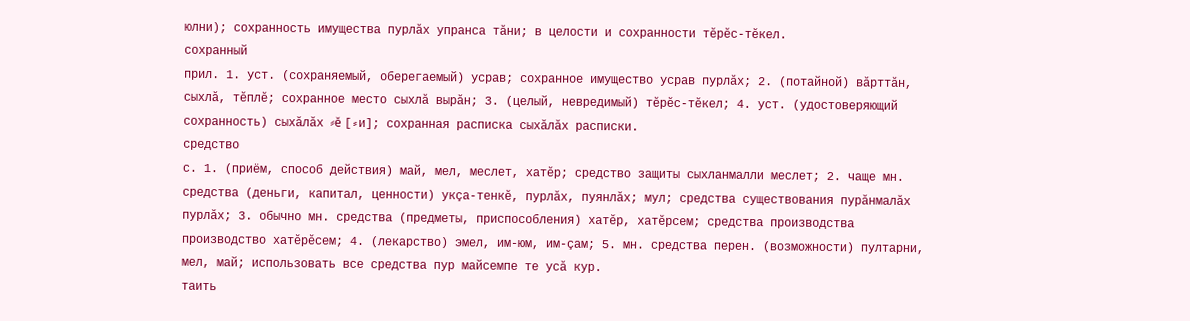юлни); сохранность имущества пурлăх упранса тăни; в целости и сохранности тĕрĕс-тĕкел.
сохранный
прил. 1. уст. (сохраняемый, оберегаемый) усрав; сохранное имущество усрав пурлăх; 2. (потайной) вăрттăн, сыхлă, тĕплĕ; сохранное место сыхлă вырăн; 3. (целый, невредимый) тĕрĕс-тĕкел; 4. уст. (удостоверяющий сохранность) сыхăлăх ⸗ĕ [⸗и]; сохранная расписка сыхăлăх расписки.
средство
с. 1. (приём, способ действия) май, мел, меслет, хатĕр; средство защиты сыхланмалли меслет; 2. чаще мн. средства (деньги, капитал, ценности) укçа-тенкĕ, пурлăх, пуянлăх; мул; средства существования пурăнмалăх пурлăх; 3. обычно мн. средства (предметы, приспособления) хатĕр, хатĕрсем; средства производства производство хатĕрĕсем; 4. (лекарство) эмел, им-юм, им-çам; 5. мн. средства перен. (возможности) пултарни, мел, май; использовать все средства пур майсемпе те усă кур.
таить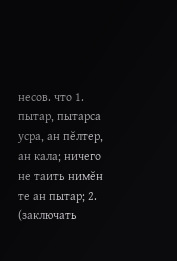несов. что 1. пытар, пытарса усра, ан пĕлтер, ан кала; ничего не таить нимĕн те ан пытар; 2. (заключать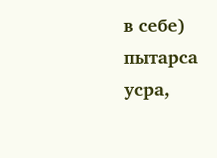в себе) пытарса усра,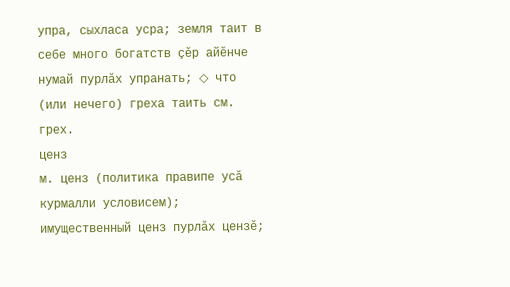упра, сыхласа усра; земля таит в себе много богатств çĕр айĕнче нумай пурлăх упранать; ◇ что (или нечего) греха таить см. грех.
ценз
м. ценз (политика правипе усă курмалли условисем); имущественный ценз пурлăх цензĕ;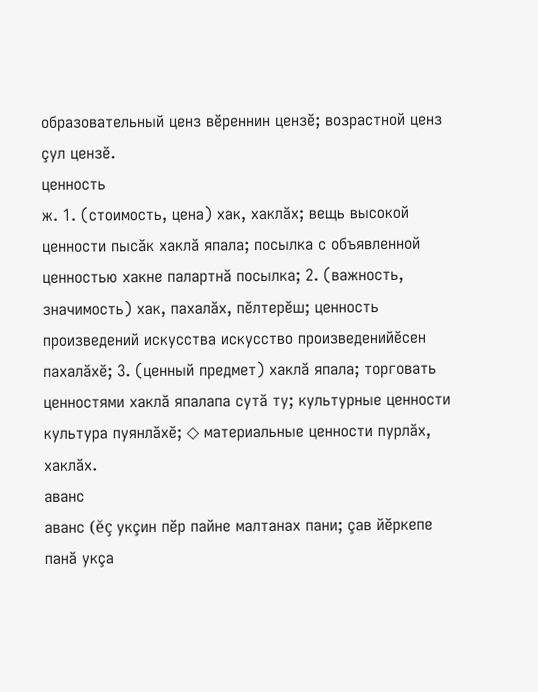образовательный ценз вĕреннин цензĕ; возрастной ценз çул цензĕ.
ценность
ж. 1. (стоимость, цена) хак, хаклăх; вещь высокой ценности пысăк хаклă япала; посылка с объявленной ценностью хакне палартнă посылка; 2. (важность, значимость) хак, пахалăх, пĕлтерĕш; ценность произведений искусства искусство произведенийĕсен пахалăхĕ; 3. (ценный предмет) хаклă япала; торговать ценностями хаклă япалапа сутă ту; культурные ценности культура пуянлăхĕ; ◇ материальные ценности пурлăх, хаклăх.
аванс
аванс (ĕç укçин пĕр пайне малтанах пани; çав йĕркепе панă укçа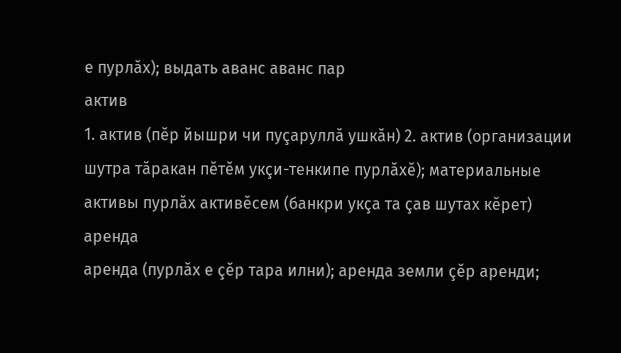е пурлăх); выдать аванс аванс пар
актив
1. актив (пĕр йышри чи пуçаруллă ушкăн) 2. актив (организации шутра тăракан пĕтĕм укçи-тенкипе пурлăхĕ); материальные активы пурлăх активĕсем (банкри укçа та çав шутах кĕрет)
аренда
аренда (пурлăх е çĕр тара илни); аренда земли çĕр аренди;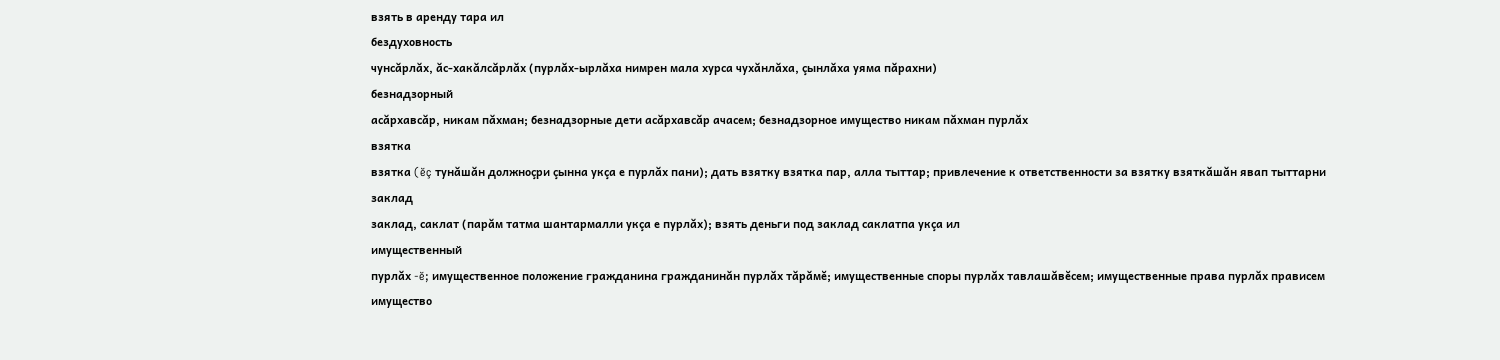взять в аренду тара ил
бездуховность
чунсăрлăх, ăс-хакăлсăрлăх (пурлăх-ырлăха нимрен мала хурса чухăнлăха, çынлăха уяма пăрахни)
безнадзорный
асăрхавсăр, никам пăхман; безнадзорные дети асăрхавсăр ачасем; безнадзорное имущество никам пăхман пурлăх
взятка
взятка (ĕç тунăшăн должноçри çынна укçа е пурлăх пани); дать взятку взятка пар, алла тыттар; привлечение к ответственности за взятку взяткăшăн явап тыттарни
заклад
заклад, саклат (парăм татма шантармалли укçа е пурлăх); взять деньги под заклад саклатпа укçа ил
имущественный
пурлăх -ĕ; имущественное положение гражданина гражданинăн пурлăх тăрăмĕ; имущественные споры пурлăх тавлашăвĕсем; имущественные права пурлăх прависем
имущество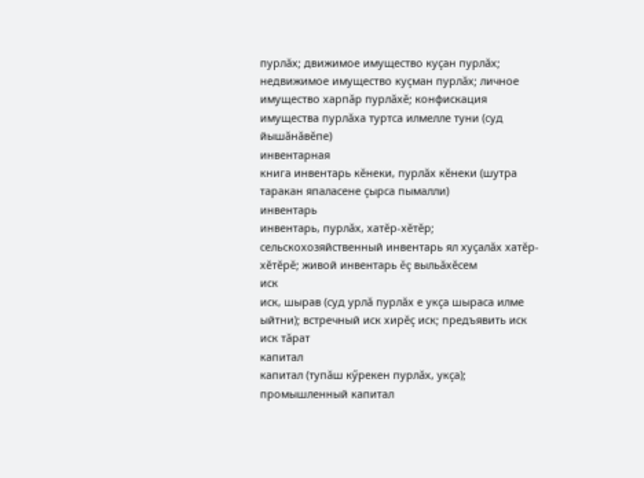пурлăх; движимое имущество куçан пурлăх; недвижимое имущество куçман пурлăх; личное имущество харпăр пурлăхĕ; конфискация имущества пурлăха туртса илмелле туни (суд йышăнăвĕпе)
инвентарная
книга инвентарь кĕнеки, пурлăх кĕнеки (шутра таракан япаласене çырса пымалли)
инвентарь
инвентарь, пурлăх, хатĕр-хĕтĕр; сельскохозяйственный инвентарь ял хуçалăх хатĕр-хĕтĕрĕ; живой инвентарь ĕç выльăхĕсем
иск
иск, шырав (суд урлă пурлăх е укçа шыраса илме ыйтни); встречный иск хирĕç иск; предъявить иск иск тăрат
капитал
капитал (тупăш кӳрекен пурлăх, укçа); промышленный капитал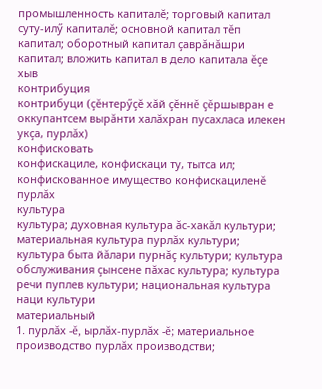промышленность капиталĕ; торговый капитал суту-илӳ капиталĕ; основной капитал тĕп капитал; оборотный капитал çаврăнăшри капитал; вложить капитал в дело капитала ĕçе хыв
контрибуция
контрибуци (çĕнтерӳçĕ хăй çĕннĕ çĕршывран е оккупантсем вырăнти халăхран пусахласа илекен укçа, пурлăх)
конфисковать
конфискациле, конфискаци ту, тытса ил; конфискованное имущество конфискациленĕ пурлăх
культура
культура; духовная культура ăс-хакăл культури; материальная культура пурлăх культури; культура быта йăлари пурнăç культури; культура обслуживания çынсене пăхас культура; культура речи пуплев культури; национальная культура наци культури
материальный
1. пурлăх -ĕ, ырлăх-пурлăх -ĕ; материальное производство пурлăх производстви;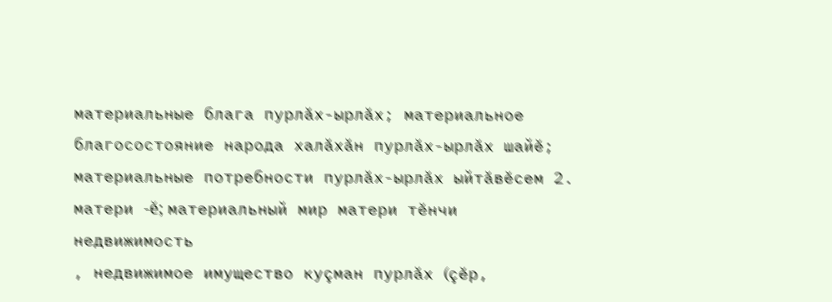материальные блага пурлăх-ырлăх; материальное благосостояние народа халăхăн пурлăх-ырлăх шайĕ; материальные потребности пурлăх-ырлăх ыйтăвĕсем 2. матери -ĕ; материальный мир матери тĕнчи
недвижимость
, недвижимое имущество куçман пурлăх (çĕр,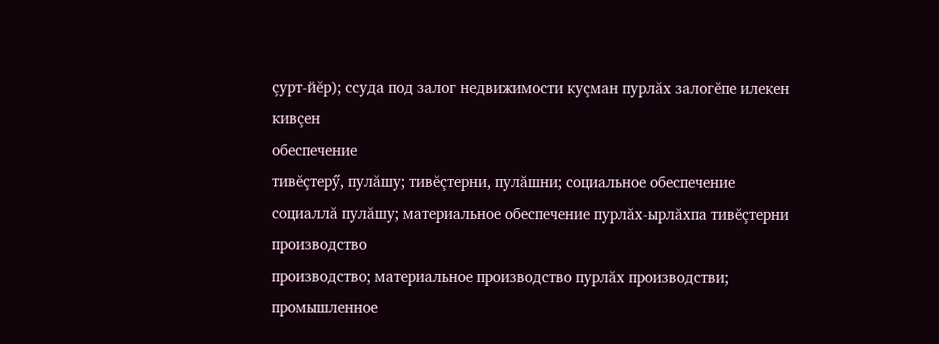çурт-йĕр); ссуда под залог недвижимости куçман пурлăх залогĕпе илекен кивçен
обеспечение
тивĕçтерӳ, пулăшу; тивĕçтерни, пулăшни; социальное обеспечение социаллă пулăшу; материальное обеспечение пурлăх-ырлăхпа тивĕçтерни
производство
производство; материальное производство пурлăх производстви; промышленное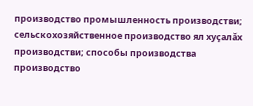производство промышленность производстви; сельскохозяйственное производство ял хуçалăх производстви; способы производства производство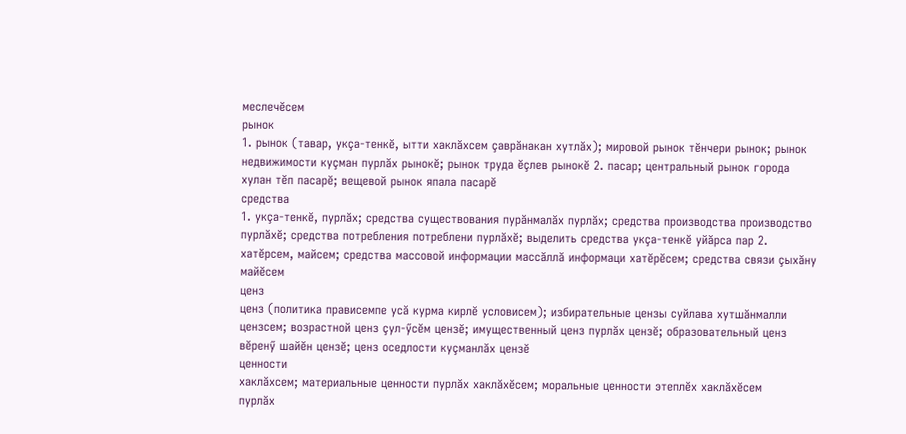меслечĕсем
рынок
1. рынок (тавар, укçа-тенкĕ, ытти хаклăхсем çаврăнакан хутлăх); мировой рынок тĕнчери рынок; рынок недвижимости куçман пурлăх рынокĕ; рынок труда ĕçлев рынокĕ 2. пасар; центральный рынок города хулан тĕп пасарĕ; вещевой рынок япала пасарĕ
средства
1. укçа-тенкĕ, пурлăх; средства существования пурăнмалăх пурлăх; средства производства производство пурлăхĕ; средства потребления потреблени пурлăхĕ; выделить средства укçа-тенкĕ уйăрса пар 2. хатĕрсем, майсем; средства массовой информации массăллă информаци хатĕрĕсем; средства связи çыхăну майĕсем
ценз
ценз (политика прависемпе усă курма кирлĕ условисем); избирательные цензы суйлава хутшăнмалли цензсем; возрастной ценз çул-ӳсĕм цензĕ; имущественный ценз пурлăх цензĕ; образовательный ценз вĕренӳ шайĕн цензĕ; ценз оседлости куçманлăх цензĕ
ценности
хаклăхсем; материальные ценности пурлăх хаклăхĕсем; моральные ценности этеплĕх хаклăхĕсем
пурлăх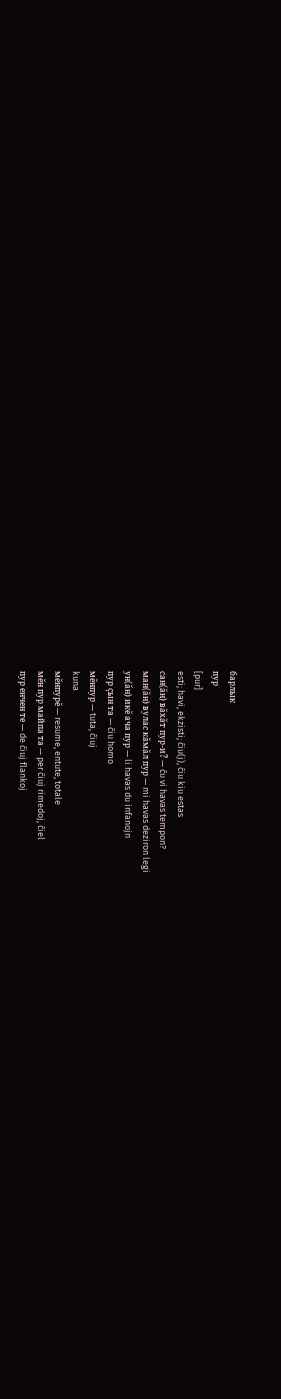барлык
пур
[pur]
esti; havi, ekzisti; ĉiu(j), ĉiu kiu estas
сан(ăн) вăхăт пур-и? — ĉu vi havas tempon?
ман(ăн) вулас кăмăл пур — mi havas deziron legi
ун(ăн) икĕ ача пур — li havas du infanojn
пур çын та — ĉiu homo
мĕнпур — tuta, ĉiuj
kuna
мĕнпурĕ — resume, entute, totale
мĕн пур майпа та — per ĉiuj rimedoj, ĉiel
пур енчен те — de ĉiuj flankoj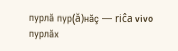пурлă пур(ă)нăç — riĉa vivo
пурлăх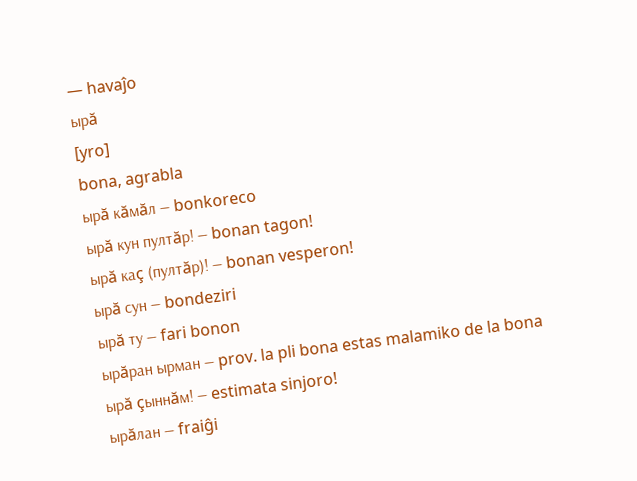— havaĵo
ырă
[yro]
bona, agrabla
ырă кăмăл — bonkoreco
ырă кун пултăр! — bonan tagon!
ырă каç (пултăр)! — bonan vesperon!
ырă сун — bondeziri
ырă ту — fari bonon
ырăран ырман — prov. la pli bona estas malamiko de la bona
ырă çыннăм! — estimata sinjoro!
ырăлан — fraiĝi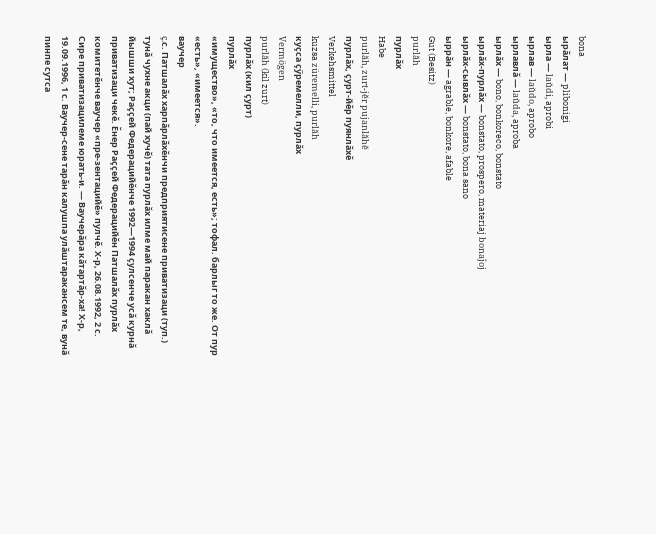bona
ырăлат — plibonigi
ырла — laŭdi, aprobi
ырлав — laŭdo, aprobo
ырлавлă — laŭda, aproba
ырлăх — bono, bonkoreco, bonstato
ырлăх-пурлăх — bonstato, prospero, materiaj bonaĵoj
ырлăх-сывлăх — bonstato, bona sano
ыррăн — agrable, bonkore, afable
Gut (Besitz)
purlăh
пурлăх
Habe
purlăh, zurt-jĕr pujanlăhĕ
пурлăх, çурт-йĕр пуянлăхĕ
Verkehsmittel
kuzsa züremelli, purlăh
куçса çӳремелли, пурлăх
Vermögen
purlăh (kil zurt)
пурлăх (кил çурт)
пурлăх
«имущество», «то, что имеется, есть»; тофал. барлыг то же. От пур «есть», «имеется».
ваучер
ç.с. Патшалăх харпăрлăхĕнчи предприятисене приватизаци (туп.) тунă чухне акци (пай хучĕ) тата пурлăх илме май паракан хаклă йышши хут; Раççей Федерацийĕнче 1992—1994 çулсенче усă курнă приватизаци чекĕ. Ĕнер Раççей Федерацийĕн Патшалăх пурлăх комитетĕнче ваучер «пре-зентацийĕ» пулчĕ. Х-р, 26.08.1992, 2 с. Сире приватизацилеме юрать-и. — Ваучерăра кăтартăр-ха! Х-р, 19.09.1996, 1 с. Ваучер-сене тарăн калушпа улăштаракансем те, вунă пинпе сутса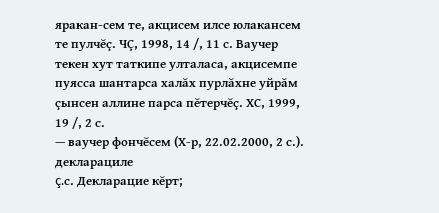яракан-сем те, акцисем илсе юлакансем те пулчĕç. ЧÇ, 1998, 14 /, 11 с. Ваучер текен хут таткипе улталаса, акцисемпе пуясса шантарса халăх пурлăхне уйрăм çынсен аллине парса пĕтерчĕç. ХС, 1999, 19 /, 2 с.
— ваучер фончĕсем (Х-р, 22.02.2000, 2 с.).
декларациле
ç.с. Декларацие кĕрт;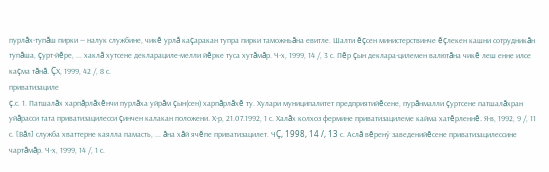пурлăх-тупăш пирки — налук службине, чикĕ урлă каçаракан тупра пирки таможньăна евитле. Шалти ĕçсен министерствинче ĕçлекен кашни сотрудникăн тупăша, çурт-йĕре, ... хаклă хутсене декларациле-мелли йĕрке туса хутăмăр. Ч-х, 1999, 14 /, 3 с. Пĕр çын деклара-цилемен валютăна чикĕ леш енне илсе каçма тăнă. ÇХ, 1999, 42 /, 8 с.
приватизациле
ç.с. 1. Патшалăх харпăрлăхĕнчи пурлăха уйрăм çын(сен) харпăрлăхĕ ту. Хулари муниципалитет предприятийĕсене, пурăнмалли çуртсене патшалăхран уйăрасси тата приватизацилесси çинчен калакан положени. Х-р, 21.07.1992, 1 с. Халăх колхоз фермине приватизацилеме кайма хатĕрленнĕ. Я-в, 1992, 9 /, 11 с. [Вăл] служба хваттерне каялла памасть, ... ăна хăй ячĕпе приватизацилет. ЧÇ, 1998, 14 /, 13 с. Аслă вĕренӳ заведенийĕсене приватизацилессине чартăмăр. Ч-х, 1999, 14 /, 1 с.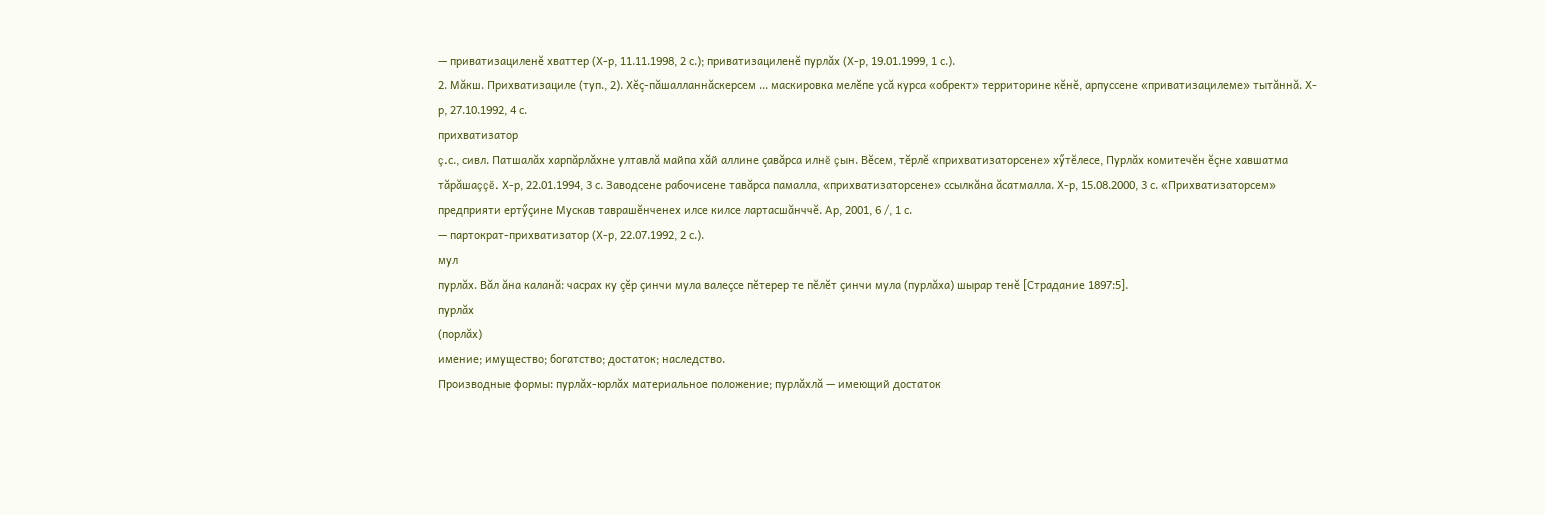— приватизациленĕ хваттер (Х-р, 11.11.1998, 2 с.); приватизациленĕ пурлăх (Х-р, 19.01.1999, 1 с.).
2. Мăкш. Прихватизациле (туп., 2). Хĕç-пăшалланнăскерсем ... маскировка мелĕпе усă курса «обpект» территорине кĕнĕ, арпуссене «приватизацилеме» тытăннă. Х-р, 27.10.1992, 4 с.
прихватизатор
ç.с., сивл. Патшалăх харпăрлăхне ултавлă майпа хăй аллине çавăрса илнĕ çын. Вĕсем, тĕрлĕ «прихватизаторсене» хӳтĕлесе, Пурлăх комитечĕн ĕçне хавшатма тăрăшаççĕ. Х-р, 22.01.1994, 3 с. Заводсене рабочисене тавăрса памалла, «прихватизаторсене» ссылкăна ăсатмалла. Х-р, 15.08.2000, 3 с. «Прихватизаторсем» предприяти ертӳçине Мускав таврашĕнченех илсе килсе лартасшăнччĕ. Ар, 2001, 6 /, 1 с.
— партократ-прихватизатор (Х-р, 22.07.1992, 2 с.).
мул
пурлăх. Вăл ăна каланă: часрах ку çĕр çинчи мула валеçсе пĕтерер те пĕлĕт çинчи мула (пурлăха) шырар тенĕ [Страдание 1897:5].
пурлăх
(порлăх)
имение; имущество; богатство; достаток; наследство.
Производные формы: пурлăх-юрлăх материальное положение; пурлăхлă — имеющий достаток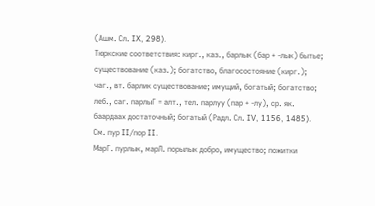(Ашм. Сл. IX, 298).
Тюркские соответствия: кирг., каз., барлык (бар + -лык) бытье; существование (каз.); богатство, благосостояние (кирг.); чаг., вт. барлик существование; имущий, богатый; богатство; леб., саг. парлыГ = алт., тел. парлуу (пар + -лу), ср. як. баардаах достаточный; богатый (Радл. Сл. IV, 1156, 1485).
См. пур II/пор II.
МарГ. пурлык, марЛ. порылык добро, имущество; пожитки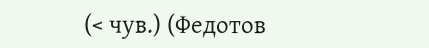(< чув.) (Федотов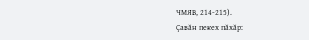ЧМЯВ, 214-215).
Çавăн пекех пăхăр: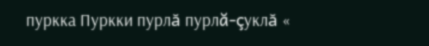пуркка Пуркки пурлă пурлă-çуклă «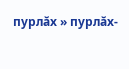пурлăх » пурлăх-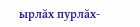ырлăх пурлăх-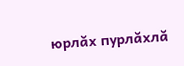юрлăх пурлăхлă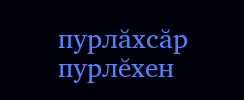пурлăхсăр пурлĕхен